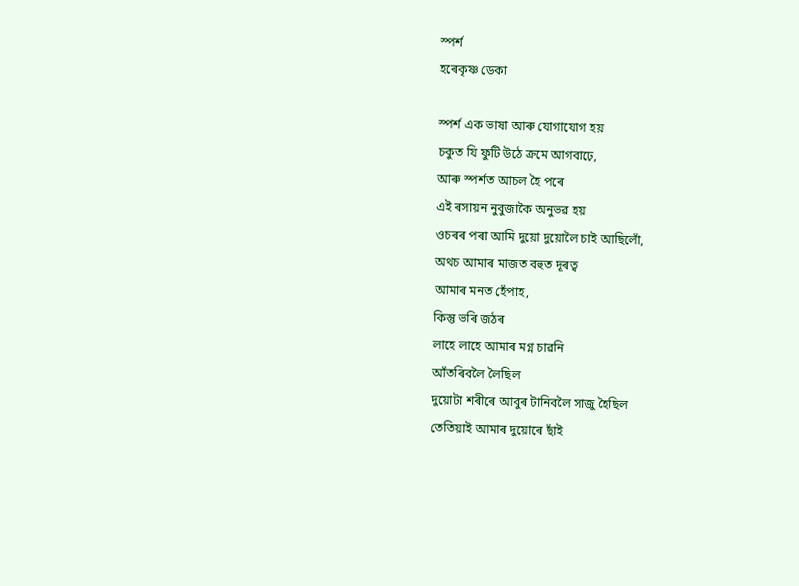স্পৰ্শ
হৰেকৃষ্ণ ডেকা

স্পৰ্শ এক ভাষা আৰু যোগাযোগ হয়
চকুত যি ফুটি উঠে ক্ৰমে আগবাঢ়ে,
আৰু স্পৰ্শত আচল হৈ পৰে
এই ৰসায়ন নুবুজাকৈ অনুভৱ হয়
ওচৰৰ পৰা আমি দুয়ো দুয়োলৈ চাই আছিলোঁ,
অথচ আমাৰ মাজত বহুত দূৰত্ব
আমাৰ মনত হেঁপাহ,
কিন্তু ভৰি জঠৰ
লাহে লাহে আমাৰ মগ্ন চাৱনি
আঁতৰিবলৈ লৈছিল
দুয়োটা শৰীৰে আবুৰ টানিবলৈ সাজু হৈছিল
তেতিয়াই আমাৰ দুয়োৰে ছাঁই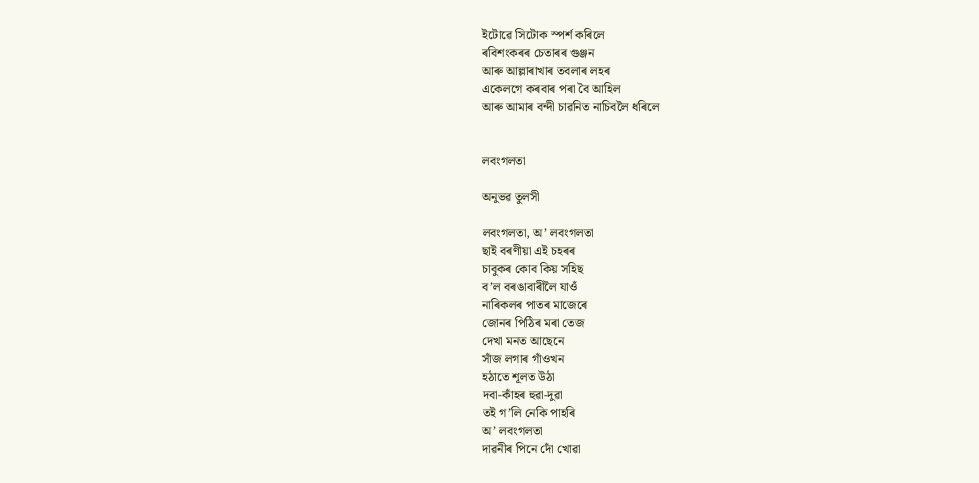ইটোৱে সিটোক স্পৰ্শ কৰিলে
ৰবিশংকৰৰ চেতাৰৰ গুঞ্জন
আৰু আল্লাৰাখাৰ তবলাৰ লহৰ
একেলগে কৰবাৰ পৰা বৈ আহিল
আৰু আমাৰ বন্দী চাৱনিত নাচিবলৈ ধৰিলে


লবংগলতা

অনুভৱ তুলসী

লবংগলতা, অ’ লবংগলতা
ছাই বৰণীয়া এই চহৰৰ
চাবুকৰ কোব কিয় সহিছ
ব’ল বৰঙাবাৰীলৈ যাওঁ
নাৰিকলৰ পাতৰ মাজেৰে
জোনৰ পিঠিৰ মৰা তেজ
দেখা মনত আছেনে
সাঁজ লগাৰ গাঁওখন
হঠাতে শূলত উঠা
দবা-কাঁহৰ হুৱা-দুৱা
তই গ’লি নেকি পাহৰি
অ’ লবংগলতা
দাৱনীৰ পিনে দোঁ খোৱা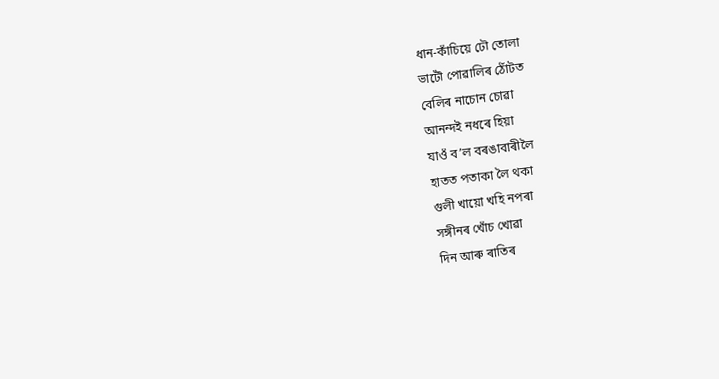ধান-কাঁচিয়ে ঢৌ তোলা
ভাটৌ পোৱালিৰ ঠোঁটত
বেলিৰ নাচোন চোৱা
আনন্দই নধৰে হিয়া
যাওঁ ব’ল বৰঙাবাৰীলৈ
হাতত পতাকা লৈ থকা
গুলী খায়ো খহি নপৰা
সঙ্গীনৰ খোঁচ খোৱা
দিন আৰু ৰাতিৰ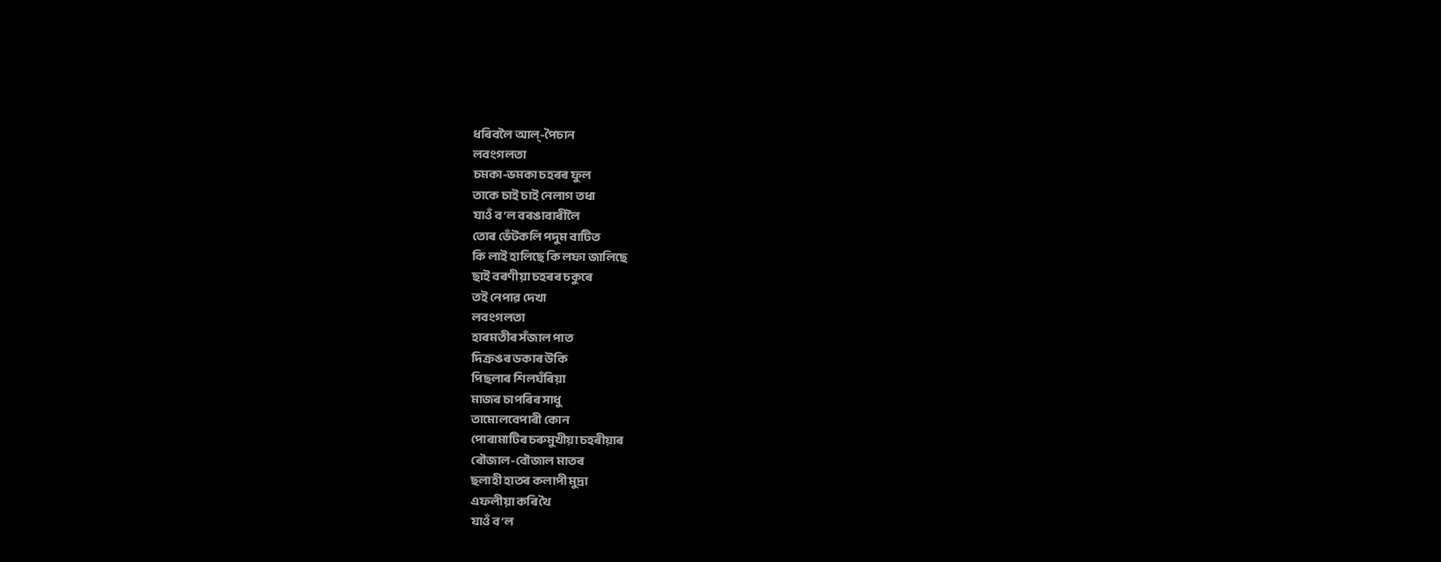ধৰিবলৈ আল্-পৈচান
লবংগলতা
চমকা-ভমকা চহৰৰ ফুল
তাকে চাই চাই নেলাগ তধা
যাওঁ ব’ল বৰঙাবাৰীলৈ
তোৰ ভেঁটকলি পদুম বাটিত
কি লাই হালিছে কি লফা জালিছে
ছাই বৰণীয়া চহৰৰ চকুৰে
তই নেপাৱ দেখা
লবংগলতা
হাৰমতীৰ সঁজাল পাত
দিক্ৰঙৰ ডকাৰ উকি
পিছলাৰ শিলঘঁৰিয়া
মাজৰ চাপৰিৰ সাধু
তামোলবেপাৰী কোন
পোৰামাটিৰ চৰুমুখীয়া চহৰীয়াৰ
ৰৌজাল-বৌজাল মাতৰ
ছলাহী হাতৰ কলাপী মুদ্ৰা
এফলীয়া কৰি থৈ
যাওঁ ব’ল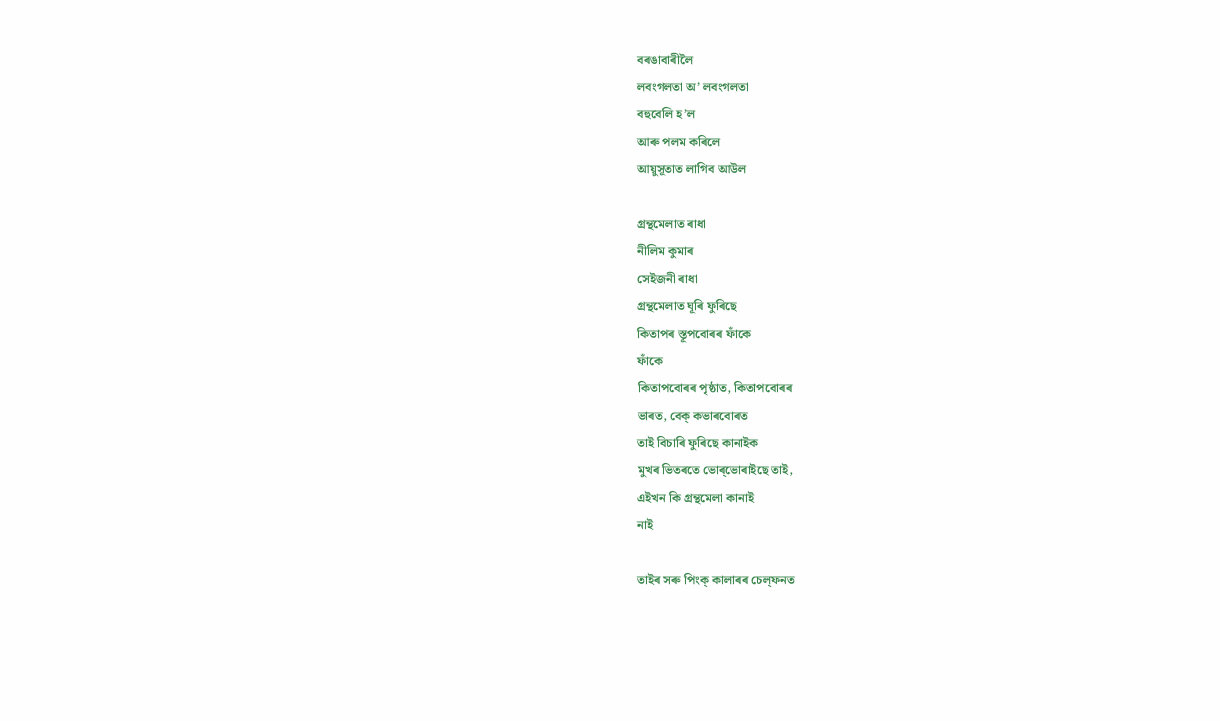বৰঙাবাৰীলৈ
লবংগলতা অ’ লবংগলতা
বহুবেলি হ’ল
আৰু পলম কৰিলে
আয়ুসূতাত লাগিব আউল

গ্ৰন্থমেলাত ৰাধা
নীলিম কুমাৰ
সেইজনী ৰাধা
গ্ৰন্থমেলাত ঘূৰি ফুৰিছে
কিতাপৰ স্তূপবোৰৰ ফাঁকে
ফাঁকে
কিতাপবোৰৰ পৃষ্ঠাত, কিতাপবোৰৰ
ভাৰত, বেক্‌ কভাৰবোৰত
তাই বিচাৰি ফুৰিছে কানাইক
মুখৰ ভিতৰতে ভোৰ্‌ভোৰাইছে তাই,
এইখন কি গ্ৰন্থমেলা কানাই
নাই

তাইৰ সৰু পিংক্ কালাৰৰ চেল্‌ফনত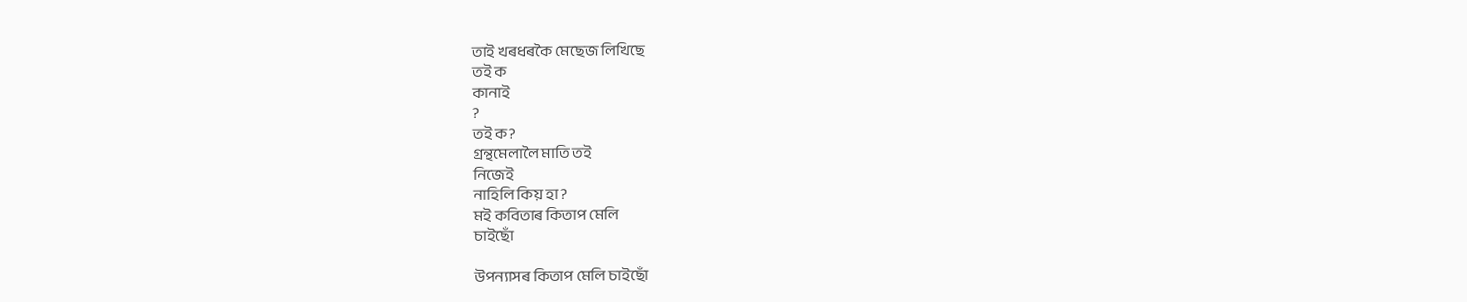তাই খৰধৰকৈ মেছেজ লিখিছে
তই ক
কানাই
?
তই ক?
গ্ৰন্থমেলালৈ মাতি তই
নিজেই
নাহিলি কিয় হা?
মই কবিতাৰ কিতাপ মেলি
চাইছোঁ

উপন্যাসৰ কিতাপ মেলি চাইছোঁ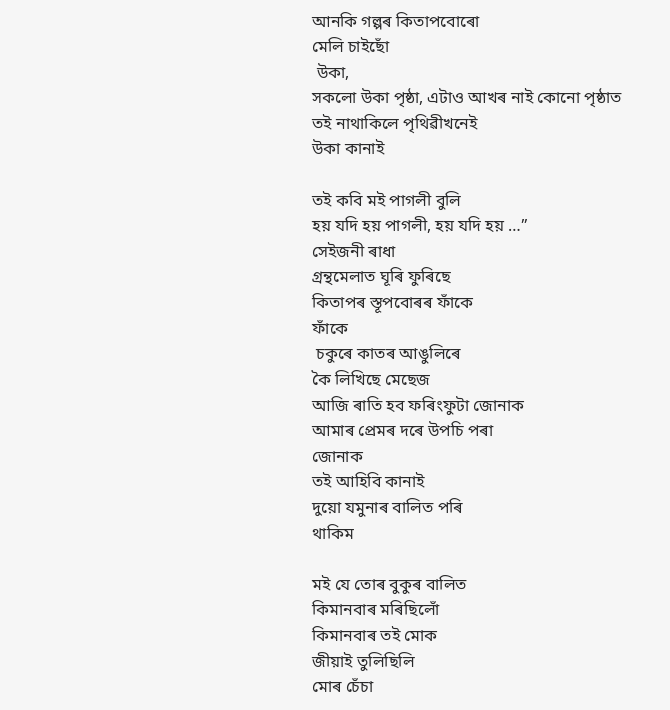আনকি গল্পৰ কিতাপবোৰো
মেলি চাইছোঁ
 উকা,
সকলো উকা পৃষ্ঠা, এটাও আখৰ নাই কোনো পৃষ্ঠাত
তই নাথাকিলে পৃথিৱীখনেই
উকা কানাই

তই কবি মই পাগলী বুলি
হয় যদি হয় পাগলী, হয় যদি হয় …”
সেইজনী ৰাধা
গ্ৰন্থমেলাত ঘূৰি ফুৰিছে
কিতাপৰ স্তূপবোৰৰ ফাঁকে
ফাঁকে
 চকুৰে কাতৰ আঙুলিৰে
কৈ লিখিছে মেছেজ
আজি ৰাতি হব ফৰিংফুটা জোনাক
আমাৰ প্ৰেমৰ দৰে উপচি পৰা
জোনাক
তই আহিবি কানাই
দুয়ো যমুনাৰ বালিত পৰি
থাকিম

মই যে তোৰ বুকুৰ বালিত
কিমানবাৰ মৰিছিলোঁ
কিমানবাৰ তই মোক
জীয়াই তুলিছিলি
মোৰ চেঁচা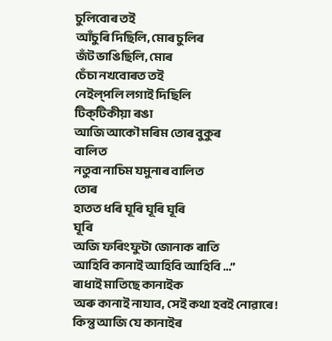চুলিবোৰ তই
আঁচুৰি দিছিলি, মোৰ চুলিৰ
জঁট ভাঙিছিলি, মোৰ
চেঁচা নখবোৰত তই
নেইল্‌পলি লগাই দিছিলি
টিক্‌টিকীয়া ৰঙা
আজি আকৌ মৰিম তোৰ বুকুৰ
বালিত
নতুবা নাচিম যমুনাৰ বালিত
তোৰ
হাতত ধৰি ঘূৰি ঘূৰি ঘূৰি
ঘূৰি
অজি ফৰিংফুটা জোনাক ৰাতি
আহিবি কানাই আহিবি আহিবি …”
ৰাধাই মাতিছে কানাইক
অৰু কানাই নাযাব, সেই কথা হবই নোৱাৰে!
কিন্তু আজি যে কানাইৰ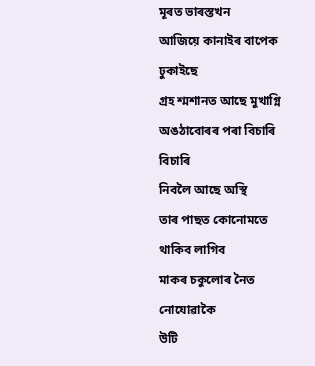মূৰত ভাৰস্তখন
আজিয়ে কানাইৰ বাপেক
ঢুকাইছে
গ্ৰহ শ্মশানত আছে মুখাগ্নি
অঙঠাবোৰৰ পৰা বিচাৰি
বিচাৰি
নিবলৈ আছে অস্থি
তাৰ পাছত কোনোমতে থাকিব লাগিব
মাকৰ চকুলোৰ নৈত নোযোৱাকৈ
উটি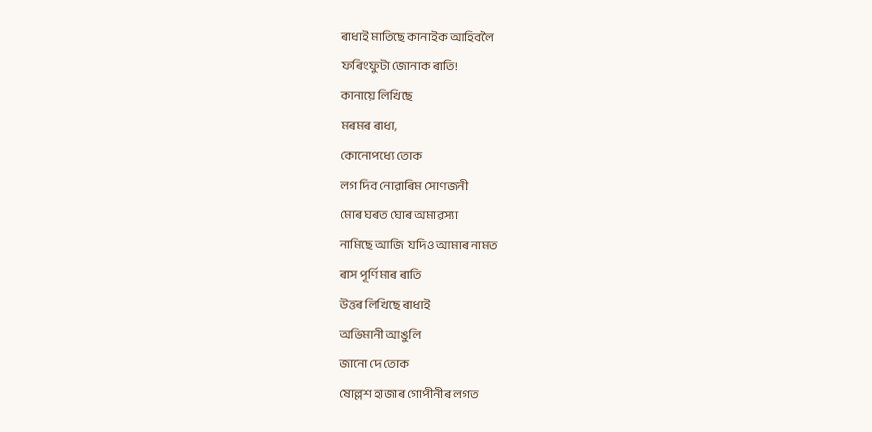ৰাধাই মাতিছে কানাইক আহিবলৈ
ফৰিংফুটা জোনাক ৰাতি!
কানায়ে‍ লিখিছে
মৰমৰ ৰাধা,
কোনোপধ্যে তোক
লগ দিব নোৱাৰিম সোণজনী
মোৰ ঘৰত ঘোৰ অমাৱস্যা
নামিছে আজি  যদিও আমাৰ নামত
ৰাস পূৰ্ণিমাৰ ৰাতি
উত্তৰ লিখিছে ৰাধাই
অভিমানী আঙুলি
জানো দে তোক
ষোল্লশ হাজাৰ গোপীনীৰ লগত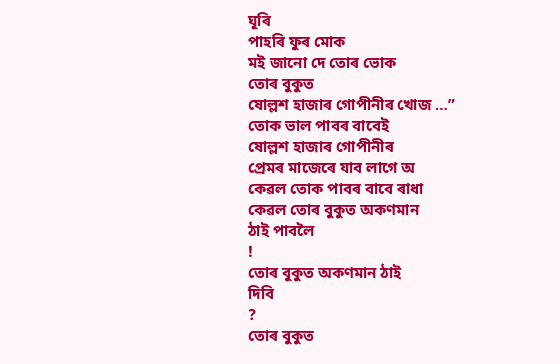ঘূৰি
পাহৰি ফুৰ মোক
মই জানো দে তোৰ ভোক
তোৰ বুকুত
ষোল্লশ হাজাৰ গোপীনীৰ খোজ …”
তোক ভাল পাবৰ বাবেই
ষোল্লশ হাজাৰ গোপীনীৰ
প্ৰেমৰ মাজেৰে যাব লাগে অ
কেৱল তোক পাবৰ বাবে ৰাধা
কেৱল তোৰ বুকুত অকণমান
ঠাই পাবলৈ
!
তোৰ বুকুত অকণমান ঠাই
দিবি
?
তোৰ বুকুত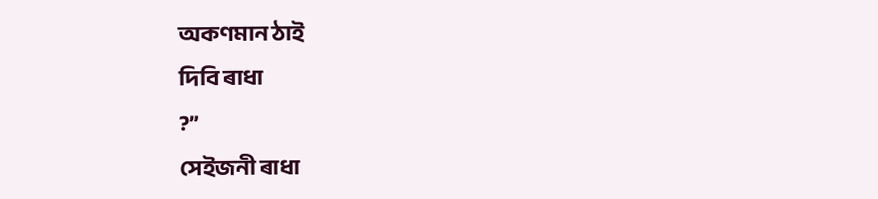অকণমান ঠাই
দিবি ৰাধা
?”
সেইজনী ৰাধা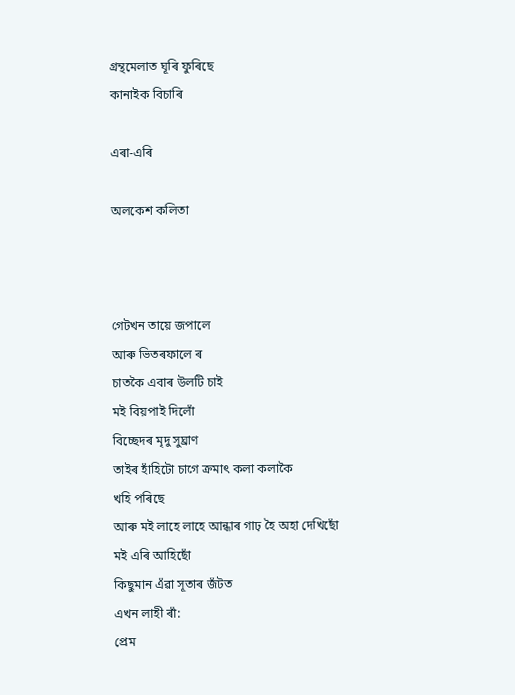গ্ৰন্থমেলাত ঘূৰি ফুৰিছে
কানাইক বিচাৰি

এৰা-এৰি

অলকেশ কলিতা



গেটখন তায়ে জপালে
আৰু ভিতৰফালে ৰ
চাতকৈ এবাৰ উলটি চাই
মই বিয়পাই দিলোঁ
বিচ্ছেদৰ মৃদু সুঘ্ৰাণ
তাইৰ হাঁহিটো চাগে ক্ৰমাৎ কলা কলাকৈ
খহি পৰিছে
আৰু মই লাহে লাহে আন্ধাৰ গাঢ় হৈ অহা দেখিছোঁ
মই এৰি আহিছোঁ
কিছুমান এঁৱা সূতাৰ জঁটত
এখন লাহী ৰাঁ:
প্ৰেম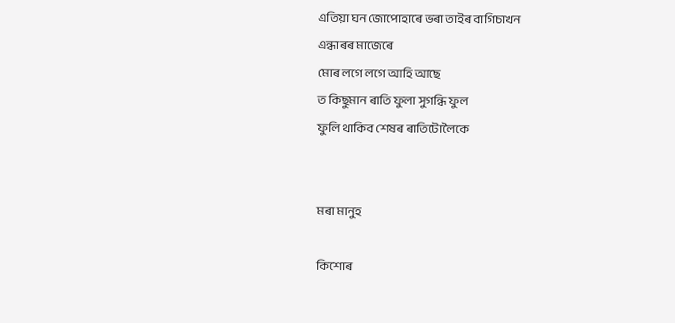এতিয়া ঘন জোপোহাৰে ভৰা তাইৰ বাগিচাখন
এন্ধাৰৰ মাজেৰে
মোৰ লগে লগে আহি আছে
ত কিছুমান ৰাতি ফুলা সুগন্ধি ফুল
ফুলি থাকিব শেষৰ ৰাতিটোলৈকে


মৰা মানুহ

কিশোৰ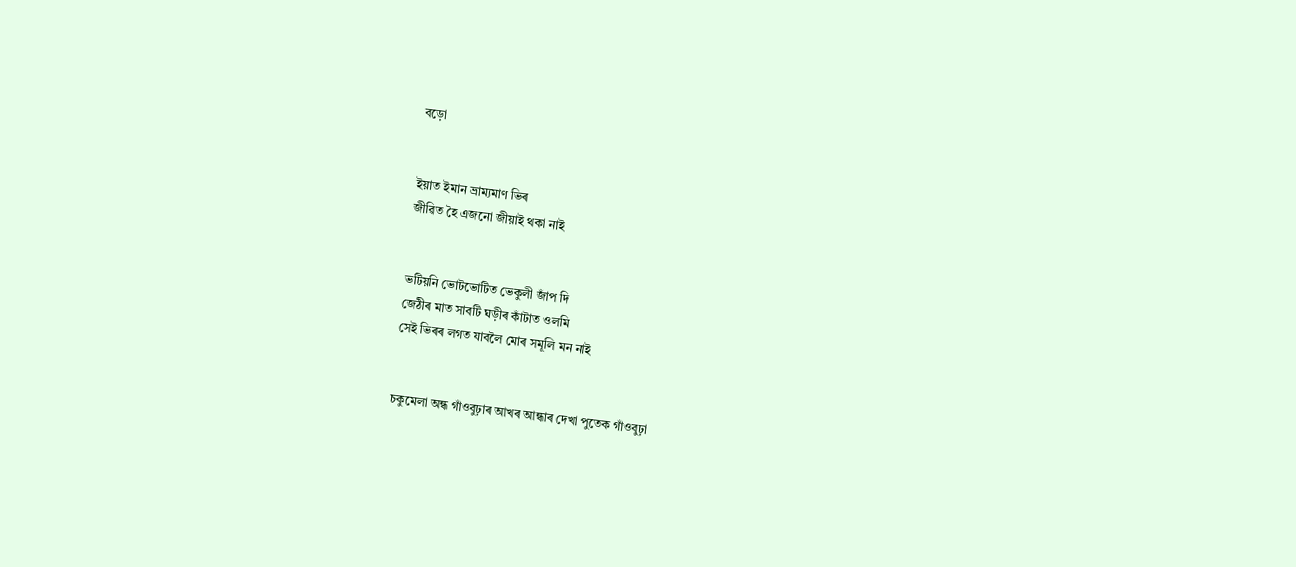বড়ো


ইয়াত ইমান ভ্ৰাম্যমাণ ভিৰ
জীৱিত হৈ এজনো জীয়াই থকা নাই


ভটিয়নি ভোটভোটিত ভেকুলী জাঁপ দি
জেঠীৰ মাত সাবটি‍ ঘড়ীৰ কাঁটাত ওলমি
সেই ভিৰৰ লগত যাবলৈ মোৰ সমূলি মন নাই


চকুমেলা অন্ধ গাঁওবুঢ়াৰ আখৰ আন্ধাৰ দেখা পুতেক গাঁওবুঢ়া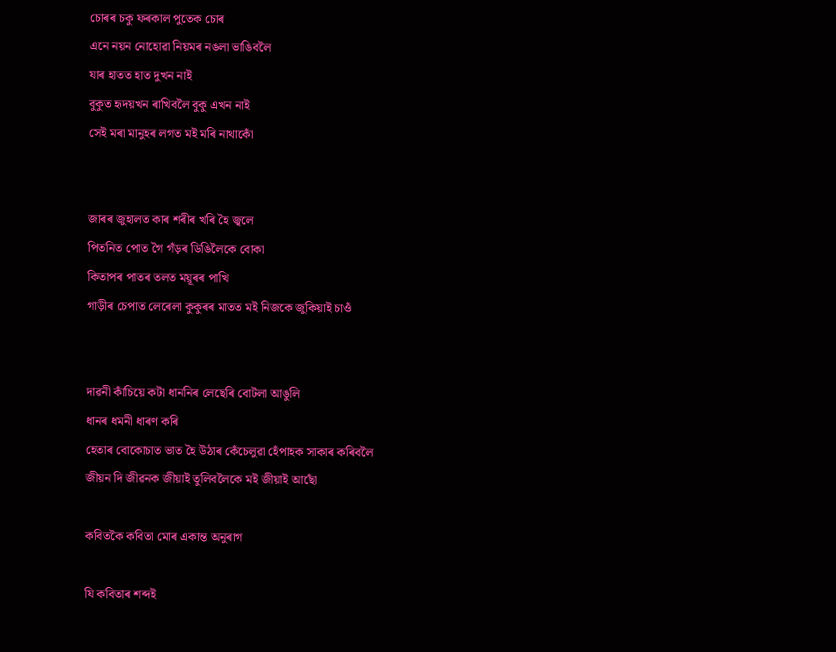চোৰৰ চকু ফৰকাল পুতেক চোৰ
এনে নয়ন নোহোৱা নিয়মৰ নঙলা ভাঙিবলৈ
যাৰ হাতত হাত দুখন নাই
বুকুত হৃদয়খন ৰাখিবলৈ বুকু এখন নাই
সেই মৰা মানুহৰ লগত মই মৰি নাথাকোঁ


জাৰৰ জুহালত কাৰ শৰীৰ খৰি হৈ জ্বলে
পিতনিত পোত গৈ গঁড়ৰ ডিঙিলৈকে বোকা
কিতাপৰ পাতৰ তলত ময়ূৰৰ পাখি
গাড়ীৰ চেপাত লেৰেলা কুকুৰৰ মাতত মই নিজকে জুকিয়াই চাওঁ


দাৱনী কাঁচিয়ে কটা ধাননিৰ লেছেৰি বোটলা আঙুলি
ধানৰ ধমনী ধাৰণ কৰি
হেতাৰ বোকোচাত ভাত হৈ উঠাৰ কেঁচেলুৱা হেঁপাহক সাকাৰ কৰিবলৈ
জীয়ন দি জীৱনক জীয়াই তুলিবলৈকে মই জীয়াই আছোঁ

কবিতকৈ কবিতা মোৰ একান্ত অনুৰাগ

যি কবিতাৰ শব্দই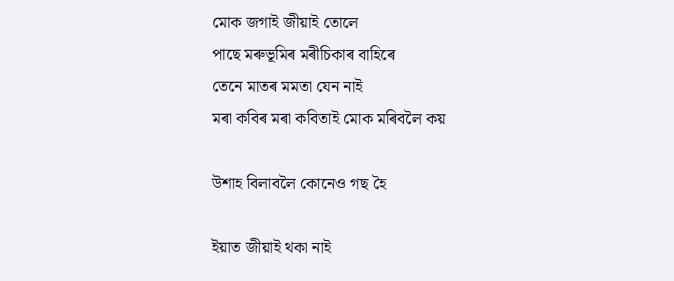মোক জগাই জীয়াই তোলে
পাছে মৰুভূমিৰ মৰীচিকাৰ বাহিৰে
তেনে মাতৰ মমতা যেন নাই
মৰা কবিৰ মৰা কবিতাই মোক মৰিবলৈ কয়

উশাহ বিলাবলৈ কোনেও গছ হৈ

ইয়াত জীয়াই থকা নাই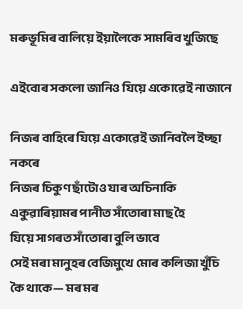মৰুভূমিৰ বালিয়ে ইয়ালৈকে সামৰিব খুজিছে

এইবোৰ সকলো জানিও যিয়ে একোৱেই নাজানে

নিজৰ বাহিৰে যিয়ে একোৱেই জানিবলৈ ইচ্ছা নকৰে
নিজৰ চিকুণ ছাঁটোও যাৰ অচিনাকি
একুৱাৰিয়ামৰ পানীত সাঁতোৰা মাছ হৈ
যিয়ে সাগৰত সাঁতোৰা বুলি ভাবে
সেই মৰা মানুহৰ বেজিমুখে মোৰ কলিজা খুঁচি
কৈ থাকে— মৰ মৰ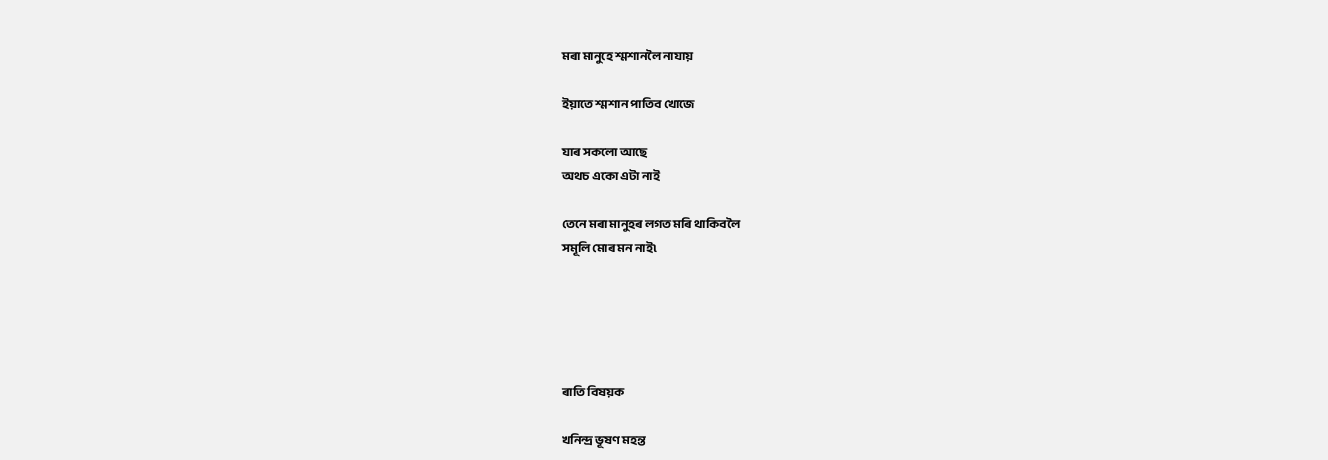মৰা মানুহে শ্মশানলৈ নাযায়

ইয়াতে শ্মশান পাতিব খোজে

যাৰ সকলো আছে
অথচ একো এটা নাই

তেনে মৰা মানুহৰ লগত মৰি থাকিবলৈ
সমূলি মোৰ মন নাই৷





ৰাতি বিষয়ক

খনিন্দ্র ভূষণ মহন্ত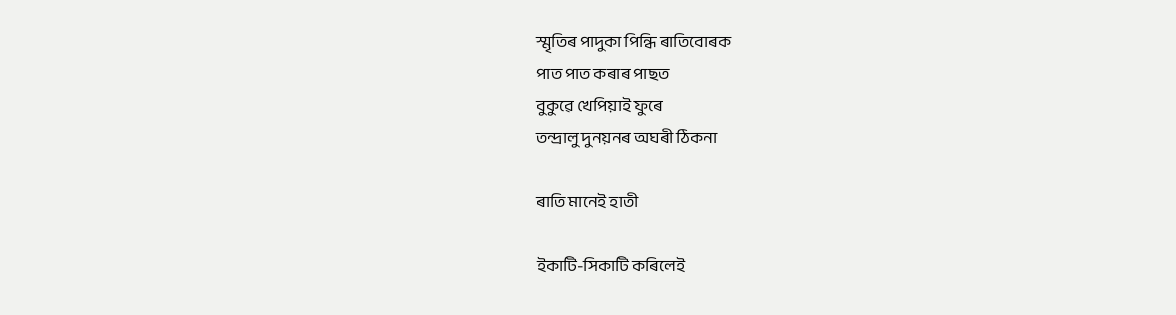স্মৃতিৰ পাদুকা পিন্ধি ৰাতিবোৰক
পাত পাত কৰাৰ পাছত
বুকুৱে খেপিয়াই ফুৰে
তন্দ্রালু দুনয়নৰ অঘৰী ঠিকনা

ৰাতি মানেই হাতী

ইকাটি-সিকাটি কৰিলেই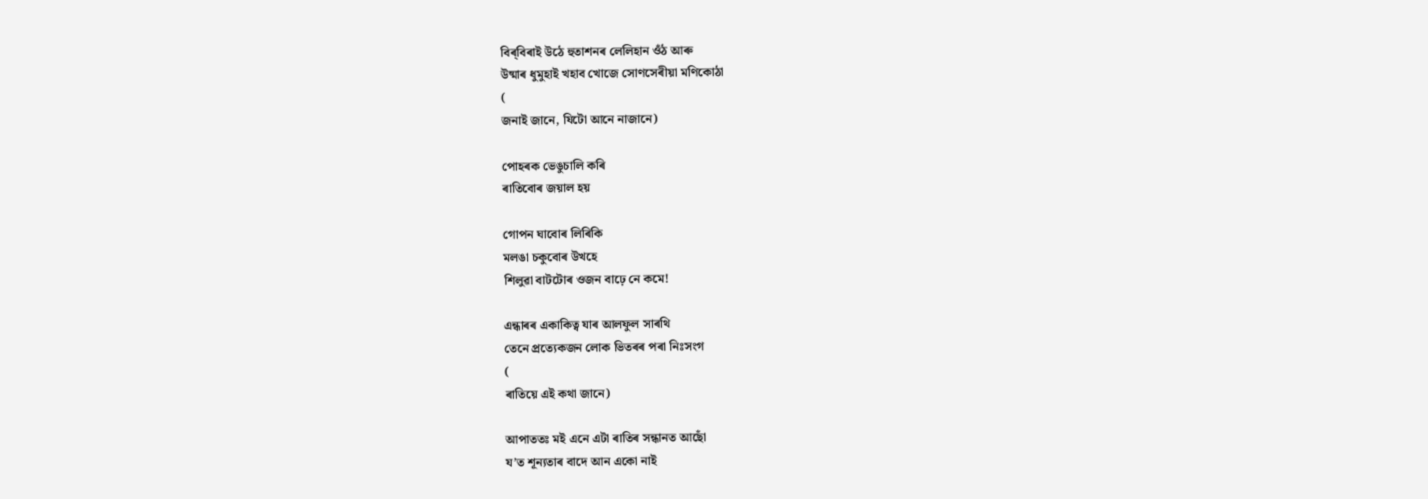বিৰ্‌বিৰাই উঠে হুতাশনৰ লেলিহান ওঁঠ আৰু
উষ্মাৰ ধুমুহাই খহাব খোজে সোণসেৰীয়া মণিকোঠা
(
জনাই জানে, যিটো আনে নাজানে)

পোহৰক ভেঙুচালি কৰি
ৰাতিবোৰ জয়াল হয়

গোপন ঘাবোৰ লিৰিকি
মলঙা চকুবোৰ উখহে
শিলুৱা বাটটোৰ ওজন বাঢ়ে নে কমে!

এন্ধাৰৰ একাকিত্ব যাৰ আলফুল সাৰথি
তেনে প্রত্যেকজন লোক ভিতৰৰ পৰা নিঃসংগ
(
ৰাতিয়ে এই কথা জানে)

আপাততঃ মই এনে এটা ৰাতিৰ সন্ধানত আছোঁ
য’ত শূন্যতাৰ বাদে আন একো নাই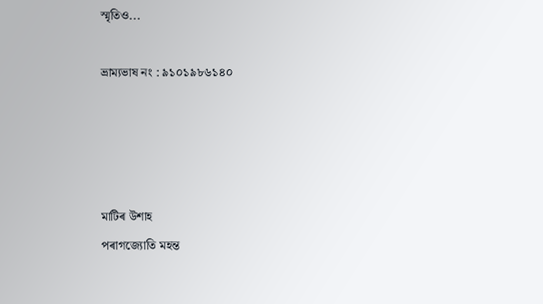স্মৃতিও...

ভ্ৰাম্যভাষ নং : ৯১০১৯৮৬১৪০




মাটিৰ উশাহ
পৰাগজ্যোতি মহন্ত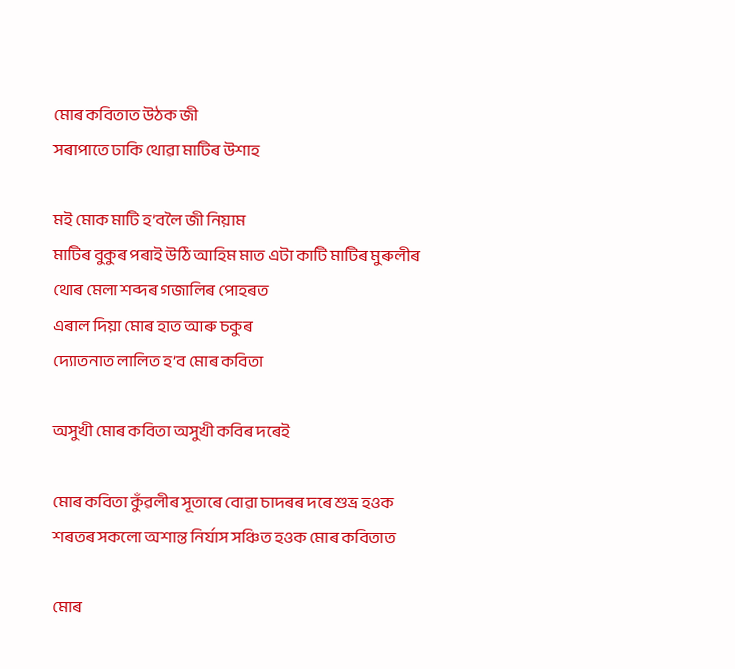মোৰ কবিতাত উঠক জী
সৰাপাতে ঢাকি থোৱা মাটিৰ উশাহ

মই মোক মাটি হ’বলৈ জী নিয়াম
মাটিৰ বুকুৰ পৰাই উঠি আহিম মাত এটা কাটি মাটিৰ মুৰুলীৰ
থোৰ মেলা শব্দৰ গজালিৰ পোহৰত
এৰাল দিয়া মোৰ হাত আৰু চকুৰ
দ্যোতনাত লালিত হ’ব মোৰ কবিতা

অসুখী মোৰ কবিতা অসুখী কবিৰ দৰেই

মোৰ কবিতা কুঁৱলীৰ সূতাৰে বোৱা চাদৰৰ দৰে শুভ্ৰ হওক
শৰতৰ সকলো অশান্ত নিৰ্যাস সঞ্চিত হওক মোৰ কবিতাত

মোৰ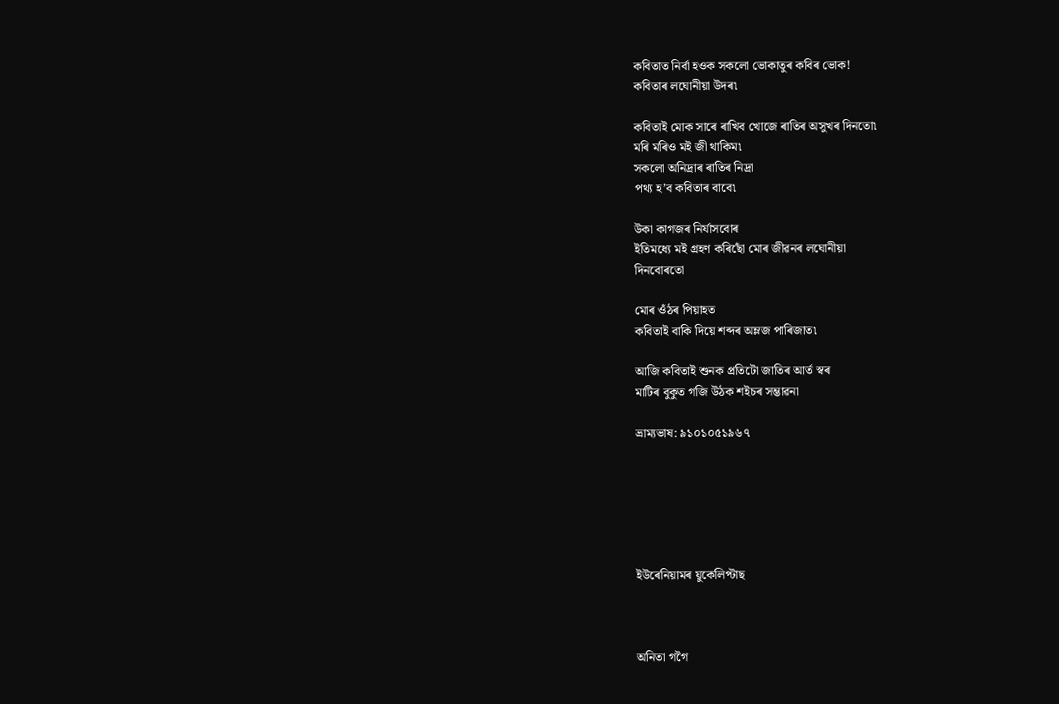কবিতাত নিৰ্বা হওক সকলো ভোকাতুৰ কবিৰ ভোক!
কবিতাৰ লঘোনীয়া উদৰ৷

কবিতাই মোক সাৰে ৰাখিব খোজে ৰাতিৰ অসুখৰ দিনতো৷
মৰি মৰিও মই জী থাকিম৷
সকলো অনিদ্ৰাৰ ৰাতিৰ নিদ্ৰা
পথ্য হ’ব কবিতাৰ বাবে৷

উকা কাগজৰ নিৰ্যাসবোৰ
ইতিমধ্যে মই গ্ৰহণ কৰিছোঁ মোৰ জীৱনৰ লঘোনীয়া
দিনবোৰতো

মোৰ ওঁঠৰ পিয়াহত
কবিতাই বাকি দিয়ে শব্দৰ অম্লজ পাৰিজাত৷

আজি কবিতাই শুনক প্ৰতিটো জাতিৰ আৰ্ত স্বৰ
মাটিৰ বুকুত গজি উঠক শইচৰ সম্ভাৱনা

ভ্ৰাম্যভাষ: ৯১০১০৫১৯৬৭






ইউৰেনি‍য়ামৰ য়ুকেলিপ্টাছ



অনিতা গগৈ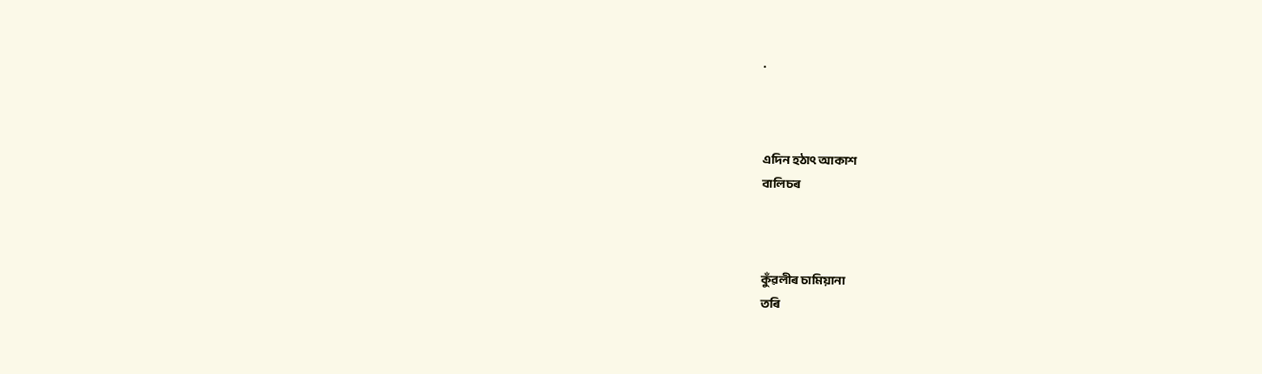.



এদিন হঠাৎ আকাশ
বালিচৰ



কুঁৱলীৰ চামিয়ানা
তৰি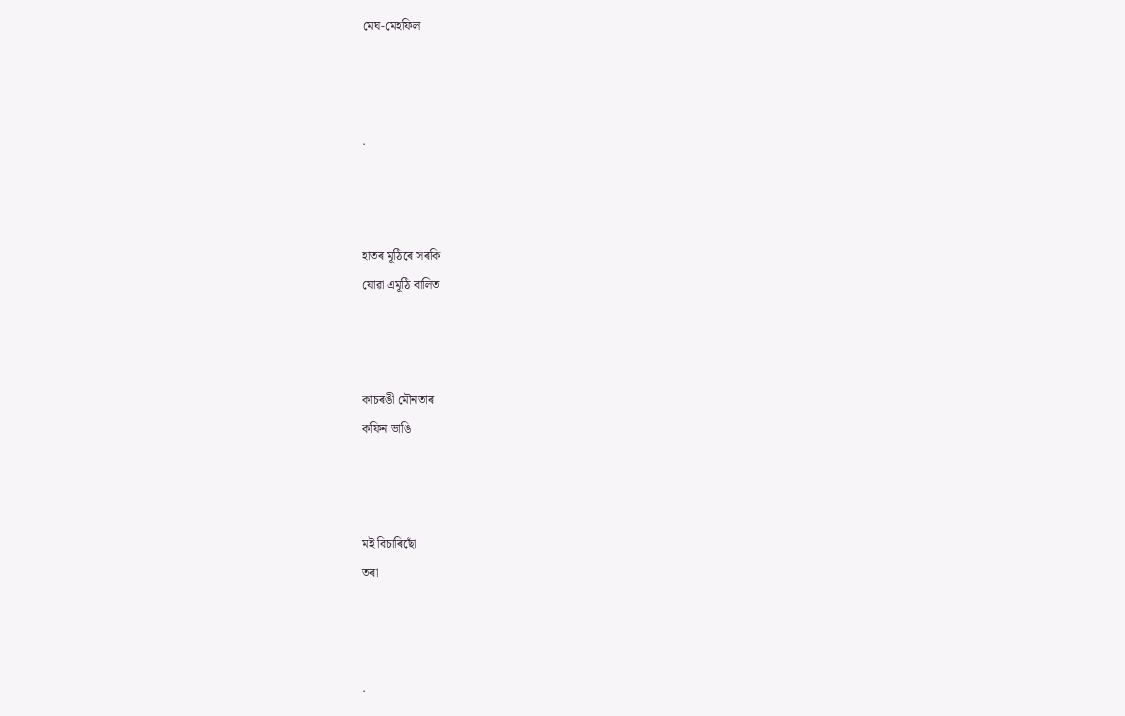মেঘ-মেহফিল



.



হাতৰ মূঠিৰে সৰকি
যোৱা এমূঠি বালিত



কাচৰঙী মৌনতাৰ
কফিন ভাঙি



মই বিচাৰিছোঁ
তৰা



.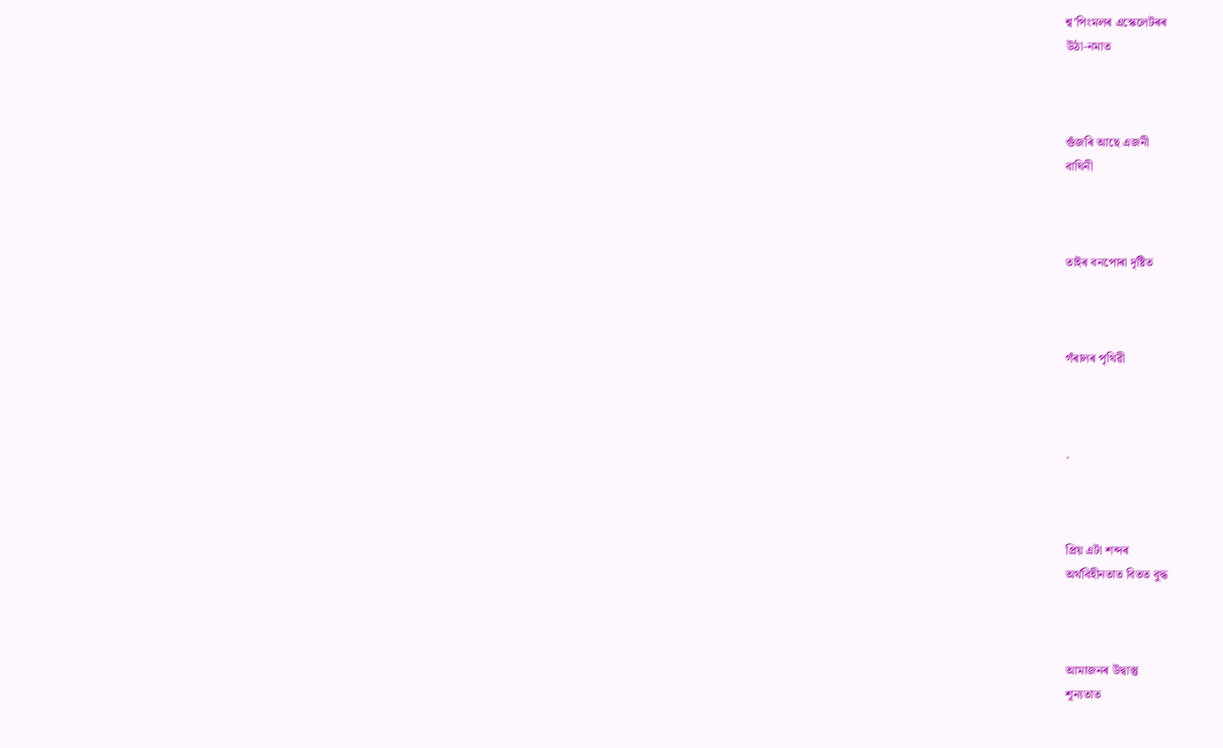শ্ব’পিংমলৰ এস্কেলেটৰৰ
উঠা-নমাত



গুঁজৰি আছে এজনী
বাঘিনী



তাইৰ বনপোৰা দৃষ্টিত



গঁৰালৰ পৃথিৱী



.



প্রিয় এটা শব্দৰ
অৰ্থবিহীনতাত বিতত বুদ্ধ



আমাজনৰ উদ্বাস্তু
শূন্যতাত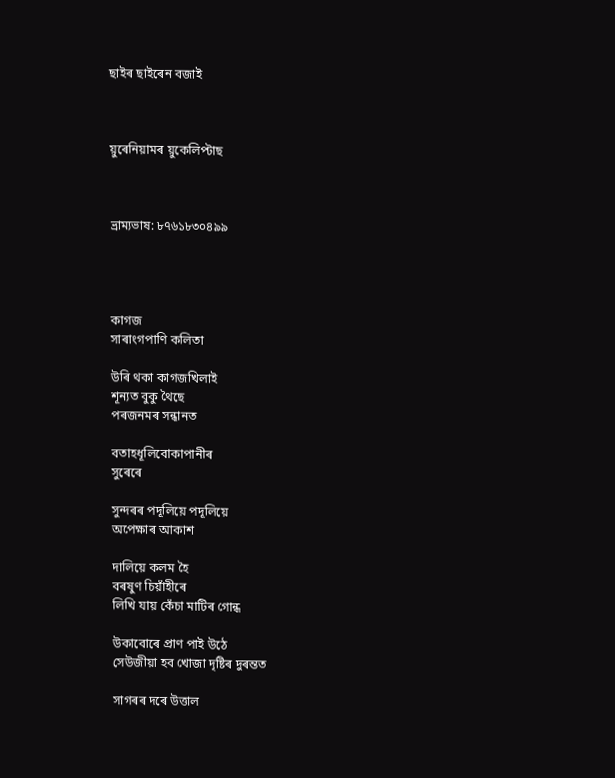ছাইৰ ছাইৰেন বজাই



য়ুৰেনিয়ামৰ য়ুকেলিপ্টাছ



ভ্ৰাম্যভাষ: ৮৭৬১৮৩০৪৯৯




কাগজ
সাৰাংগপাণি কলিতা

উৰি থকা কাগজখিলাই
শূন্যত বুকু থৈছে
পৰজনমৰ সন্ধানত

বতাহধূলিবোকাপানীৰ
সুৰেৰে

সুন্দৰৰ পদূলিয়ে পদূলিয়ে
অপেক্ষাৰ আকাশ

দালিয়ে কলম হৈ
বৰষুণ চিয়াঁহীৰে
লিখি যায় কেঁচা মাটিৰ গোন্ধ

উকাবোৰে প্ৰাণ পাই উঠে
সেউজীয়া হব খোজা দৃষ্টিৰ দুৰন্তত

সাগৰৰ দৰে উত্তাল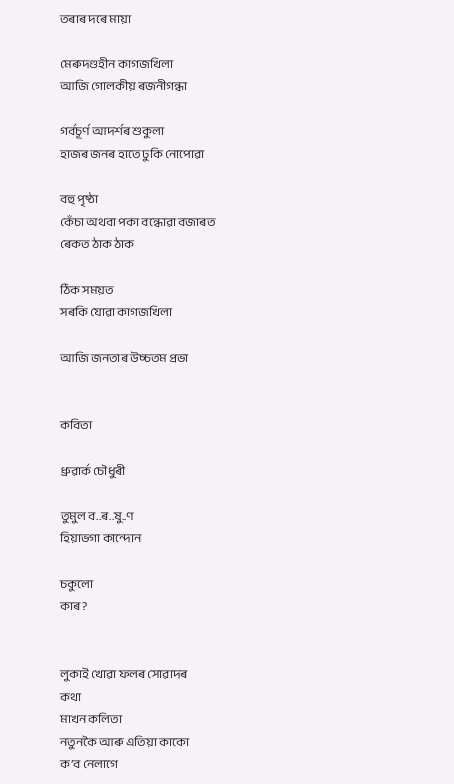তৰাৰ দৰে মায়া

মেৰুদণ্ডহীন কাগজখিলা
আজি গোলকীয় ৰজনীগন্ধা

গৰ্বচূৰ্ণ আদৰ্শৰ শুকুলা
হাজৰ জনৰ হাতে ঢুকি নোপোৱা

বহু পৃষ্ঠা
কেঁচা অথবা পকা বন্ধোৱা বজাৰত
ৰেকত ঠাক ঠাক

ঠিক সময়ত
সৰকি যোৱা কাগজখিলা

আজি জনতাৰ উচ্চতম প্ৰভা


কবিতা

ধ্ৰুৱাৰ্ক চৌধুৰী

তুমুল ব..ৰ..ষু..ণ
হিয়াভগা কান্দোন

চকুলো
কাৰ?


লুকাই খোৱা ফলৰ সোৱাদৰ
কথা
মাখন কলিতা
নতুনকৈ আৰু এতিয়া কাকো
ক’ব নেলাগে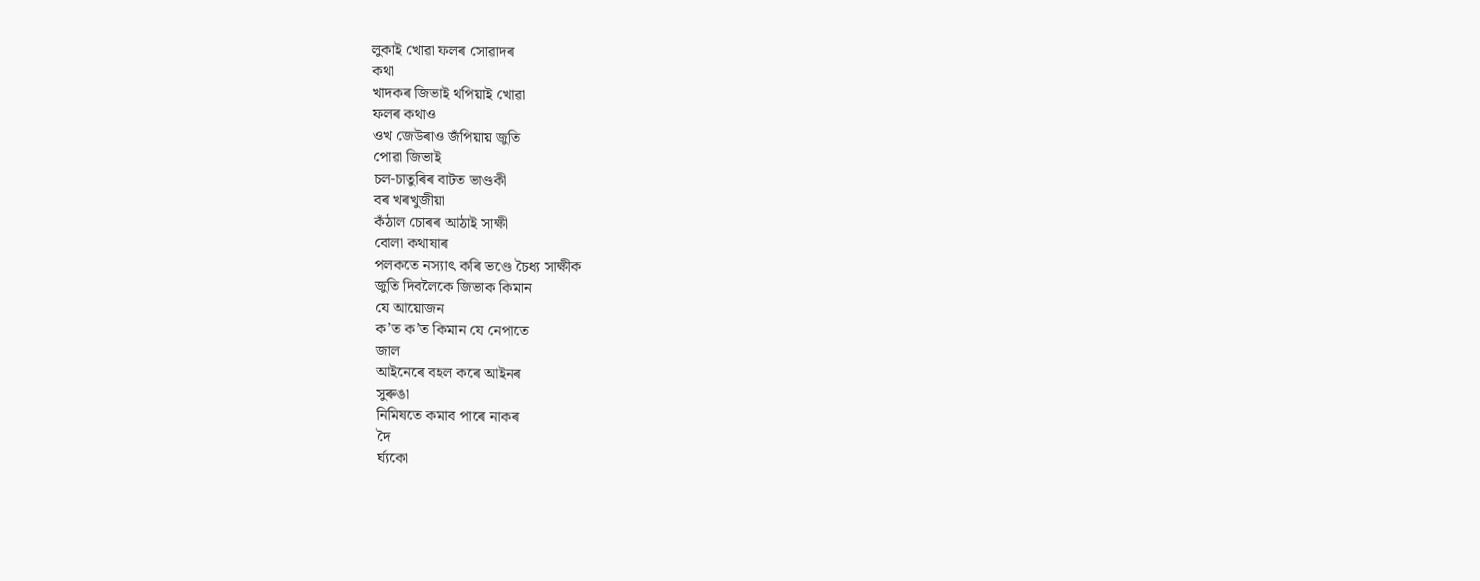লুকাই খোৱা ফলৰ সোৱাদৰ
কথা
খাদকৰ জিভাই থপিয়াই খোৱা
ফলৰ কথাও
ওখ জেউৰাও জঁপিয়ায় জুতি
পোৱা জিভাই
চল-চাতুৰিৰ বাটত ভাণ্ডকী
বৰ খৰখুজীয়া
কঁঠাল চোৰৰ আঠাই সাক্ষী
বোলা কথাষাৰ
পলকতে নস্যাৎ কৰি ভণ্ডে চৈধ্য সাক্ষীক
জুতি দিবলৈকে জিভাক কিমান
যে আয়োজন
ক’ত ক’ত কিমান যে নেপাতে
জাল
আইনেৰে বহল কৰে আইনৰ
সুৰুঙা
নিমিষতে কমাব পাৰে নাকৰ
দৈ
র্ঘ্যকো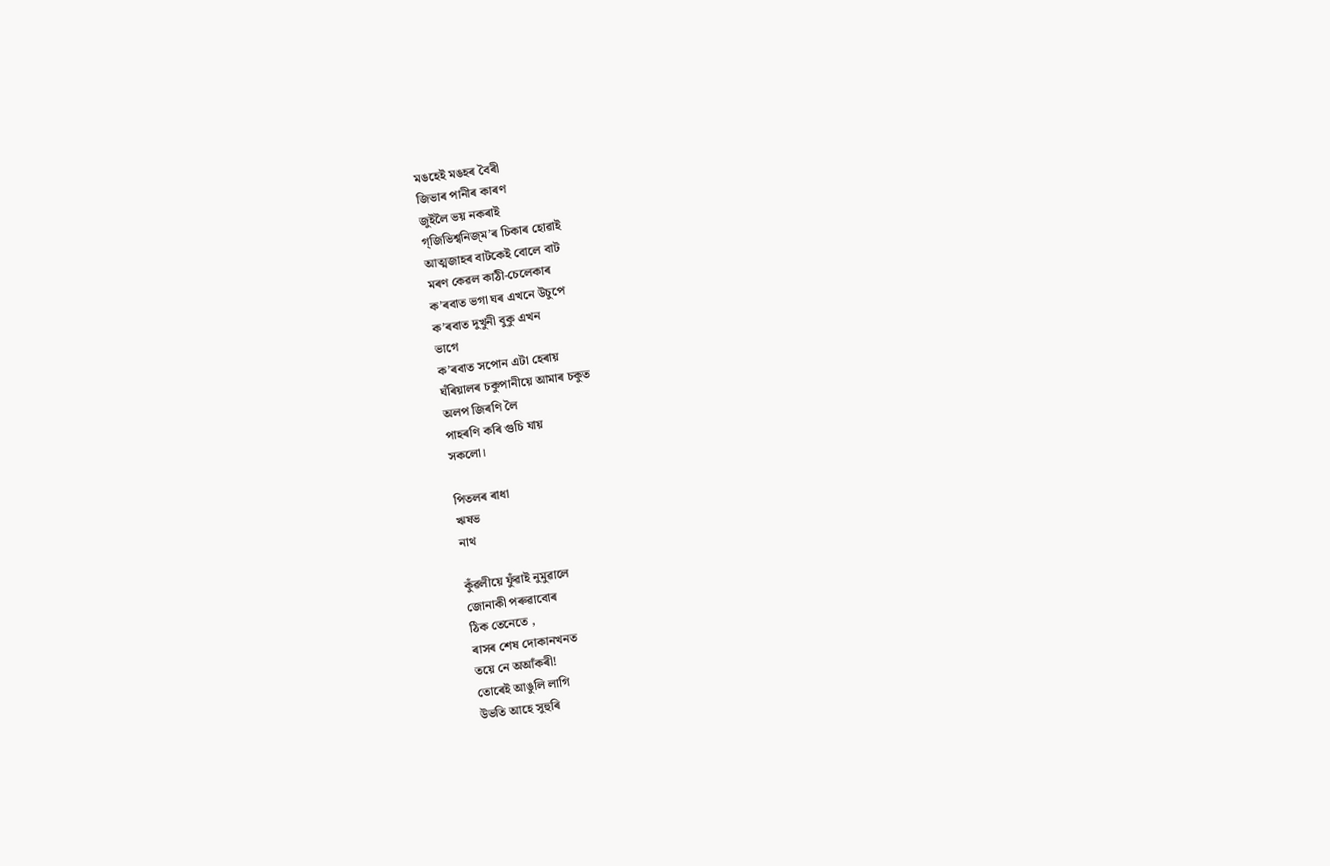মঙহেই মঙহৰ বৈৰী
জিভাৰ পানীৰ কাৰণ
জুইলৈ ভয় নকৰাই
গ্‌জিভিশ্বনিজ্‌ম’ৰ চিকাৰ হোৱাই
আত্মজাহৰ বাটকেই বোলে বাট
মৰণ কেৱল কাঠী-চেলেকাৰ
ক’ৰবাত ভগা ঘৰ এখনে উচুপে
ক’ৰবাত দুখুনী বুকু এখন
ভাগে
ক’ৰবাত সপোন এটা হেৰায়
ঘঁৰিয়ালৰ চকুপানীয়ে আমাৰ চকুত
অলপ জিৰণি লৈ
পাহৰণি কৰি গুচি যায়
সকলো।

পিতলৰ ৰাধা
ঋষভ
নাথ

কুঁৱলীয়ে ফুঁৱাই নুমুৱালে
জোনাকী পৰুৱাবোৰ
ঠিক তেনেতে ,
ৰাসৰ শেষ দোকানখনত
তয়ে নে অআঁকৰী!
তোৰেই আঙুলি লাগি
উভতি আহে সুহুৰি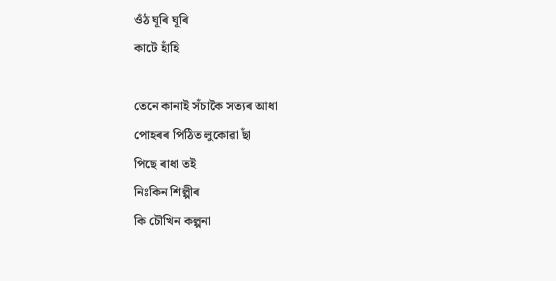ওঁঠ ঘূৰি ঘূৰি
কাটে হাঁহি

তেনে কানাই সঁচাকৈ সত্যৰ আধা
পোহৰৰ পিঠিত লুকোৱা ছাঁ
পিছে ৰাধা তই
নিঃকিন শিল্পীৰ
কি চৌখিন কল্পনা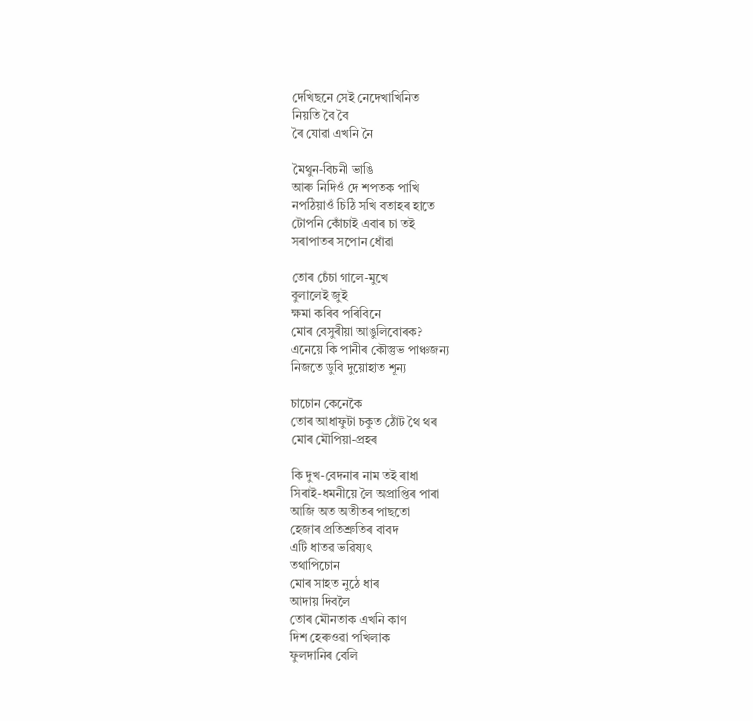দেখিছনে সেই নেদেখাখিনিত
নিয়তি বৈ বৈ
ৰৈ যোৱা এখনি নৈ

মৈথুন-বিচনী ভাঙি
আৰু নিদিওঁ দে শপতক পাখি
নপঠিয়াওঁ চিঠি সখি বতাহৰ হাতে
টোপনি কোঁচাই এবাৰ চা তই
সৰাপাতৰ সপোন ধোঁৱা

তোৰ চেঁচা গালে-মুখে
বুলালেই জুই
ক্ষমা কৰিব পৰিবিনে
মোৰ বেসুৰীয়া আঙুলিবোৰক?
এনেয়ে কি পানীৰ কৌস্তুভ পাঞ্চজন্য
নিজতে ডুবি দুয়োহাত শূন্য

চাচোন কেনেকৈ
তোৰ আধাফুটা চকুত ঠোঁট থৈ থৰ
মোৰ মৌপিয়া-প্ৰহৰ

কি দুখ-বেদনাৰ নাম তই ৰাধা
সিৰাই-ধমনীয়ে লৈ অপ্ৰাপ্তিৰ পাৰা
আজি অত অতীতৰ পাছতো
হেজাৰ প্ৰতিশ্ৰুতিৰ বাবদ
এটি ধাতৱ ভৱিষ্যৎ
তথাপিচোন
মোৰ সাহত নুঠে ধাৰ
আদায় দিবলৈ
তোৰ মৌনতাক এখনি কাণ
দিশ হেৰুওৱা পখিলাক
ফুলদানিৰ বেলি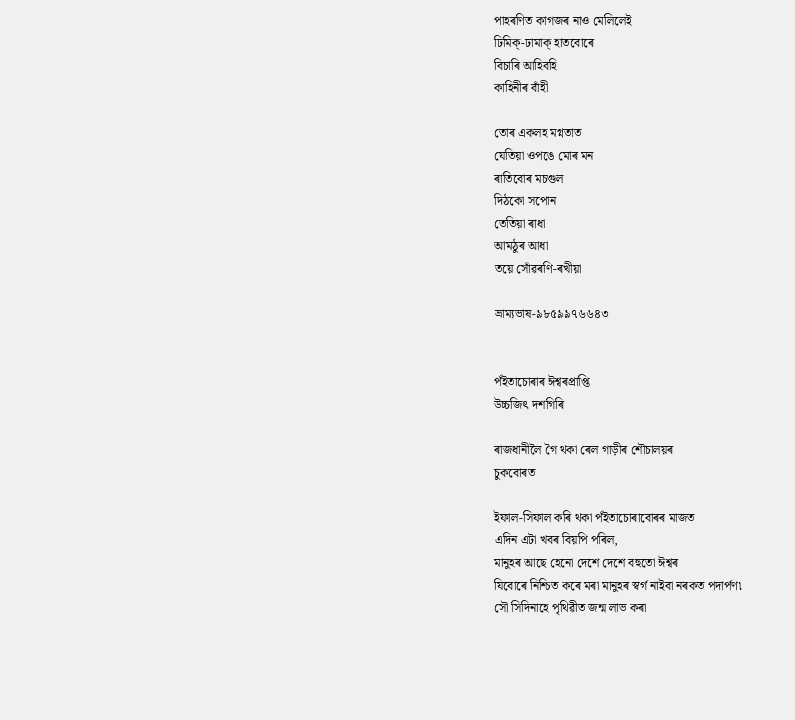পাহৰণিত কাগজৰ নাও মেলিলেই
ঢিমিক্-ঢামাক্ হাতবোৰে
বিচাৰি আহিবহি
কাহিনীৰ বাঁহী

তোৰ একলহ মগ্নতাত
যেতিয়া ওপঙে মোৰ মন
ৰাতিবোৰ মচগুল
দিঠকো সপোন
তেতিয়া ৰাধা
আমঠুৰ আধা
তয়ে সোঁৱৰণি-ৰখীয়া

ভ্ৰাম্যভাষ-৯৮৫৯৯৭৬৬৪৩


পঁইতাচোৰাৰ ঈশ্বৰপ্ৰাপ্তি
উচ্চজিৎ দশগিৰি

ৰাজধানীলৈ গৈ থকা ৰেল গাড়ীৰ শৌচালয়ৰ
চুকবোৰত

ইফাল-সিফাল কৰি থকা পঁইতাচোৰাবোৰৰ মাজত
এদিন এটা খবৰ বিয়পি পৰিল,
মানুহৰ আছে হেনো দেশে দেশে বহুতো ঈশ্বৰ
যিবোৰে নিশ্চিত কৰে মৰা মানুহৰ স্বৰ্গ নাইবা নৰকত পদাৰ্পণ৷
সৌ সিদিনাহে পৃথিৱীত জন্ম লাভ কৰা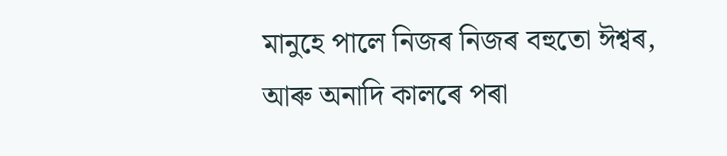মানুহে পালে নিজৰ নিজৰ বহুতো ঈশ্বৰ,
আৰু অনাদি কালৰে পৰা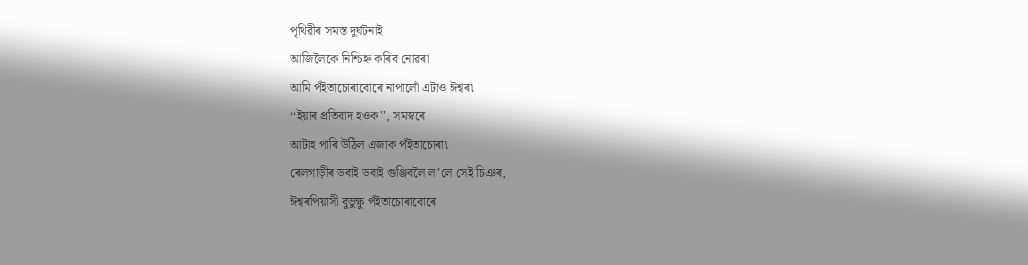পৃথিৱীৰ সমস্ত দুৰ্ঘটনাই
আজিলৈকে নিশ্চিহ্ন কৰিব নোৱৰা
আমি পঁইতাচোৰাবোৰে নাপালোঁ এটাও ঈশ্বৰ৷
‘‘ইয়াৰ প্ৰতিবাদ হওক’’, সমস্বৰে
আটাহ পাৰি উঠিল এজাক পঁইতাচোৰা৷
ৰেলগাড়ীৰ ডবাই ডবাই গুঞ্জিবলৈ ল’লে সেই চিঞৰ,
ঈশ্বৰপিয়াসী বুভুক্ষু পঁইতাচোৰাবোৰে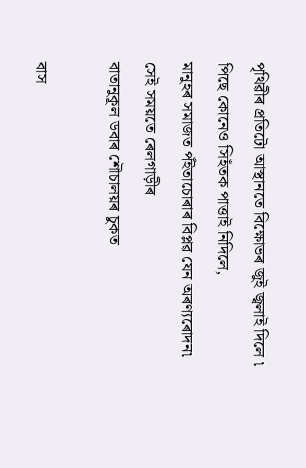পৃথিৱীৰ প্ৰতিটো আস্থানতে বিক্ষোভৰ জুই জ্বলাই দিলে ৷
পিছে কোনেও সিহঁতক পাত্তাই নিদিলে,
মানুহৰ সমাজত পঁইতাচোৰাৰ বিপ্লৱ যেন অৰণ্যৰোদন৷
সেই সময়তে ৰেলগাড়ীৰ
বাতানুকূল ডবাৰ শৌচালয়ৰ চুকত

বাস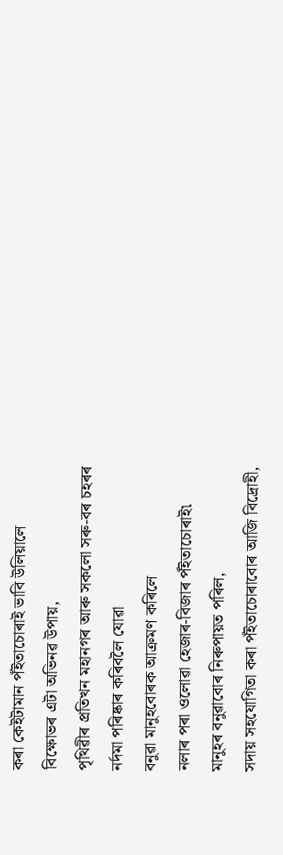কৰা কেইটামান পঁইতাচোৰাই ভাবি উলিয়ালে
বিক্ষোভৰ এটা অভিনৱ উপায়,
পৃথিৱীৰ প্ৰতিখন মহানগৰ আৰু সকলো সৰু-বৰ চহৰৰ
নৰ্দমা পৰিষ্কাৰ কৰিবলৈ যোৱা
বনুৱা মানুহবোৰক আক্ৰমণ কৰিলে
নলাৰ পৰা ওলোৱা হেজাৰ-বিজাৰ পঁইতাচোৰাই৷
মানুহৰ বনুৱাবোৰ নিৰুপায়ত পৰিল,
সদায় সহযোগিতা কৰা পঁইতাচোৰাবোৰ আজি বিদ্ৰোহী,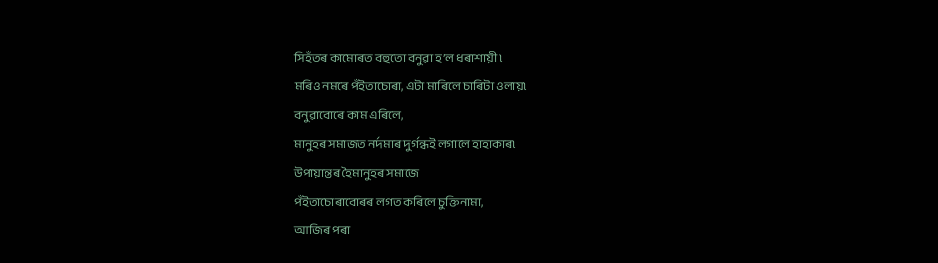সিহঁতৰ কামোৰত বহুতো বনুৱা হ’ল ধৰাশায়ী ৷
মৰিও নমৰে পঁইতাচোৰা, এটা মাৰিলে চাৰিটা ওলায়৷
বনুৱাবোৰে কাম এৰিলে,
মানুহৰ সমাজত নৰ্দমাৰ দুৰ্গন্ধই লগালে হাহাকাৰ৷
উপায়ান্তৰ হৈ‍মানুহৰ সমাজে
পঁইতাচোৰাবোৰৰ লগত কৰিলে চুক্তিনামা,
আজিৰ পৰা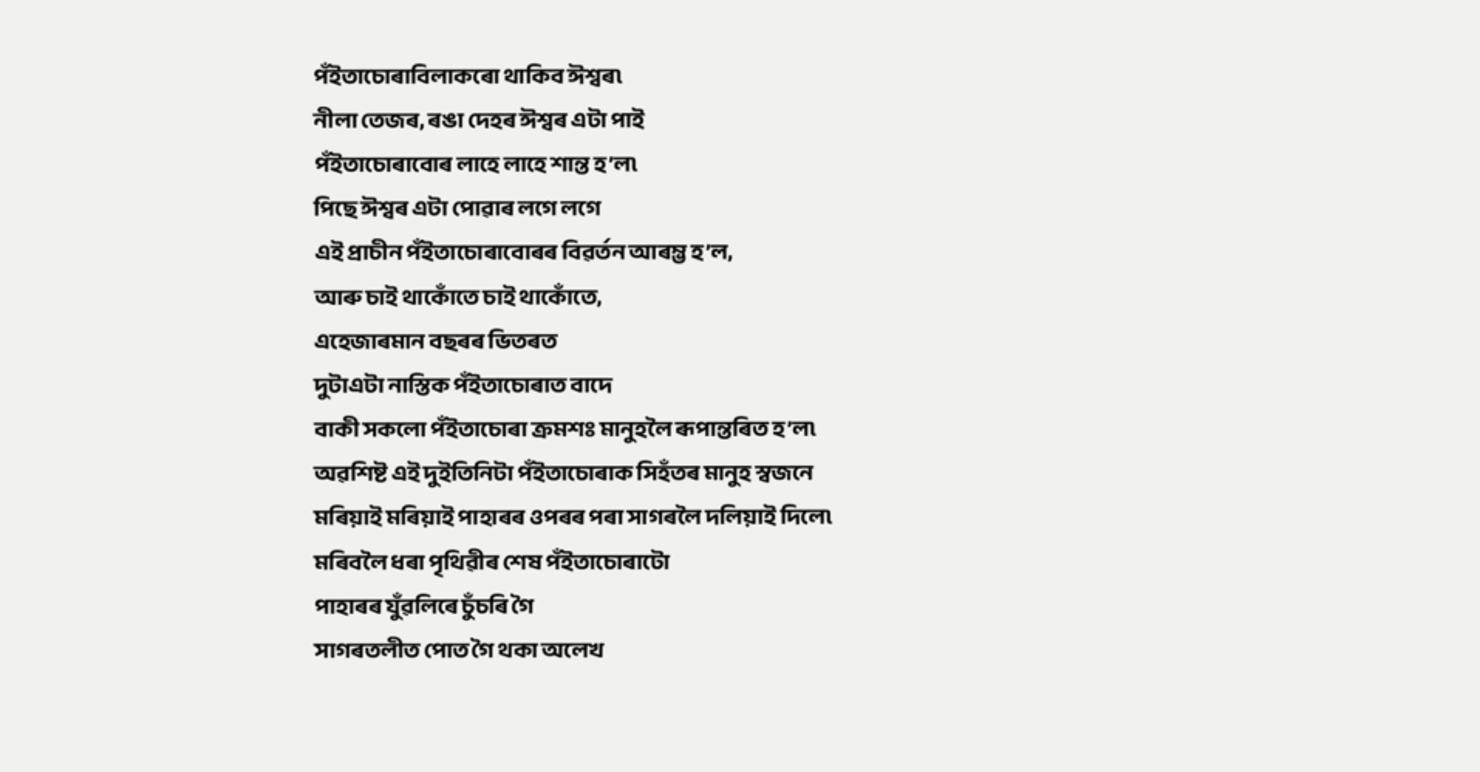পঁইতাচোৰাবিলাকৰো থাকিব ঈশ্বৰ৷
নীলা তেজৰ, ৰঙা দেহৰ ঈশ্বৰ এটা পাই
পঁইতাচোৰাবোৰ লাহে লাহে শান্ত হ’ল৷
পিছে ঈশ্বৰ এটা পোৱাৰ লগে লগে
এই প্ৰাচীন পঁইতাচোৰাবোৰৰ বিৱৰ্তন আৰম্ভ হ’ল,
আৰু চাই থাকোঁতে চাই থাকোঁতে,
এহেজাৰমান বছৰৰ ভিতৰত
দুটাএটা নাস্তিক পঁইতাচোৰাত বাদে
বাকী সকলো পঁইতাচোৰা ক্ৰমশঃ মানুহলৈ ৰূপান্তৰিত হ’ল৷
অৱশিষ্ট এই দুইতিনিটা পঁইতাচোৰাক সিহঁতৰ মানুহ স্বজনে
মৰিয়াই মৰিয়াই পাহাৰৰ ওপৰৰ পৰা সাগৰলৈ দলিয়াই দিলে৷
মৰিবলৈ ধৰা পৃথিৱীৰ শেষ পঁইতাচোৰাটো
পাহাৰৰ যুঁৱলিৰে চুঁচৰি গৈ
সাগৰতলীত পোত গৈ থকা অলেখ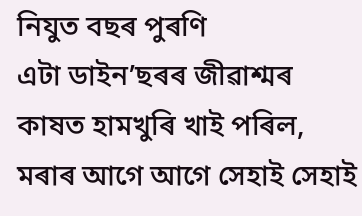নিযুত বছৰ পুৰণি
এটা ডাইন’ছৰৰ জীৱাশ্মৰ কাষত হামখুৰি খাই পৰিল,
মৰাৰ আগে আগে সেহাই সেহাই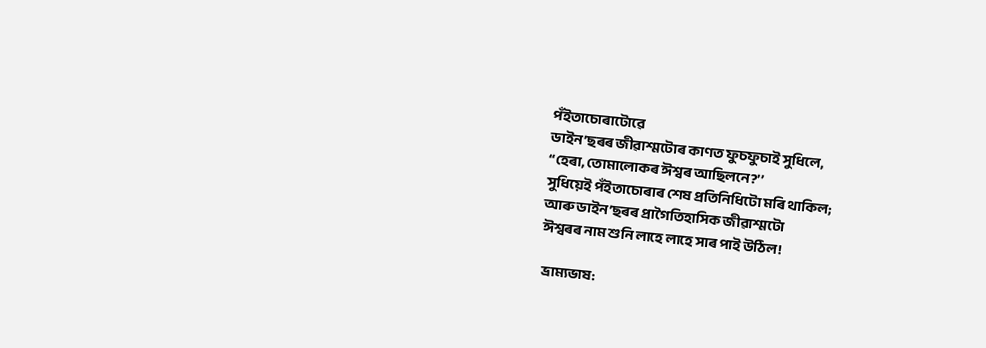পঁইতাচোৰাটোৱে
ডাইন’ছৰৰ জীৱাশ্মটোৰ কাণত ফুচফুচাই সুধিলে,
‘‘হেৰা, তোমালোকৰ ঈশ্বৰ আছিলনে?’’
সুধিয়েই পঁইতাচোৰাৰ শেষ প্ৰতিনিধিটো মৰি থাকিল;
আৰু ডাইন’ছৰৰ প্ৰাগৈতিহাসিক জীৱাশ্মটো
ঈশ্বৰৰ নাম শুনি লাহে লাহে সাৰ পাই উঠিল!

 ভ্ৰাম্যভাষ: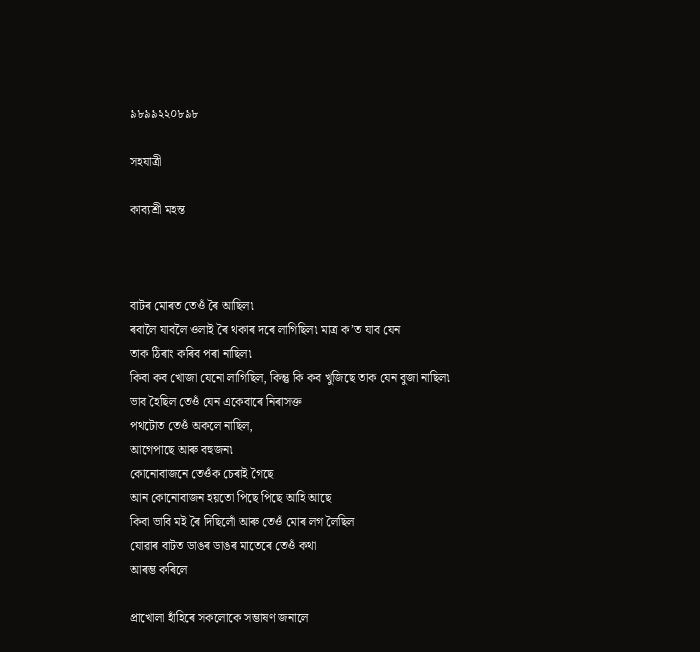৯৮৯৯২২০৮৯৮

সহযাত্ৰী

কাব্যশ্রী মহন্ত



বাটৰ মোৰত তেওঁ ৰৈ আছিল৷
ৰবালৈ যাবলৈ ওলাই ৰৈ থকাৰ দৰে লাগিছিল৷ মাত্ৰ ক’ত যাব যেন
তাক ঠিৰাং কৰিব পৰা নাছিল৷
কিবা কব খোজা যেনো লাগিছিল, কিন্তু কি কব খুজিছে তাক যেন বুজা নাছিল৷
ভাব হৈছিল তেওঁ যেন একেবাৰে নিৰাসক্ত
পথটোত তেওঁ অকলে নাছিল,
আগেপাছে আৰু বহুজন৷
কোনোবাজনে তেওঁক চেৰাই গৈছে
আন কোনোবাজন হয়তো পিছে পিছে আহি আছে
কিবা ভাবি মই ৰৈ দিছিলোঁ আৰু তেওঁ মোৰ লগ লৈছিল
যোৱাৰ বাটত ডাঙৰ ডাঙৰ মাতেৰে তেওঁ কথা
আৰম্ভ কৰিলে

প্ৰাখোলা হাঁহিৰে সকলোকে সম্ভাষণ জনালে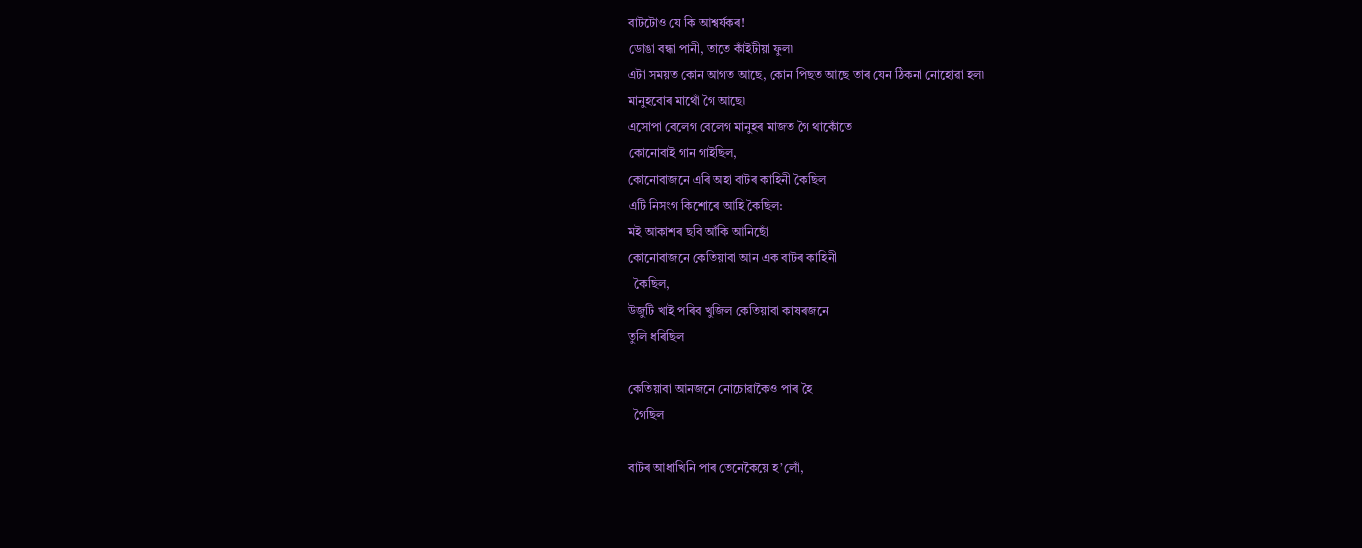বাটটোও যে কি আশ্বৰ্যকৰ!
ডোঙা বন্ধা পানী, তাতে কাঁইটীয়া ফুল৷
এটা সময়ত কোন আগত আছে, কোন পিছত আছে তাৰ যেন ঠিকনা নোহোৱা হল৷
মানুহবোৰ মাথোঁ গৈ আছে৷
এসোপা বেলেগ বেলেগ মানুহৰ মাজত গৈ থাকোঁতে
কোনোবাই গান গাইছিল,
কোনোবাজনে এৰি অহা বাটৰ কাহিনী কৈছিল
এটি নিসংগ কিশোৰে আহি কৈছিল:
মই আকাশৰ ছবি আঁকি আনিছোঁ
কোনোবাজনে কেতিয়াবা আন এক বাটৰ কাহিনী
  কৈছিল,
উজুটি খাই পৰিব খুজিল কেতিয়াবা কাষৰজনে
তুলি ধৰিছিল

কেতিয়াবা আনজনে নোচোৱাকৈও পাৰ হৈ
  গৈছিল

বাটৰ আধাখিনি পাৰ তেনেকৈয়ে হ’লোঁ,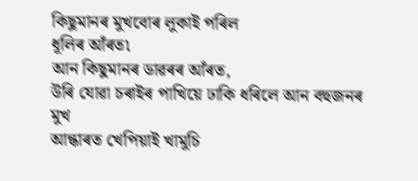কিছুমানৰ মুখবোৰ লুকাই পৰিল
ধূলিৰ আঁৰত৷
আন কিছুমানৰ ডাৱৰৰ আঁৰত,
উৰি যোৱা চৰাইৰ পাখিয়ে ঢাকি ধৰিলে আন বহুজনৰ
মুখ
আন্ধাৰত খেপিয়াই খামুচি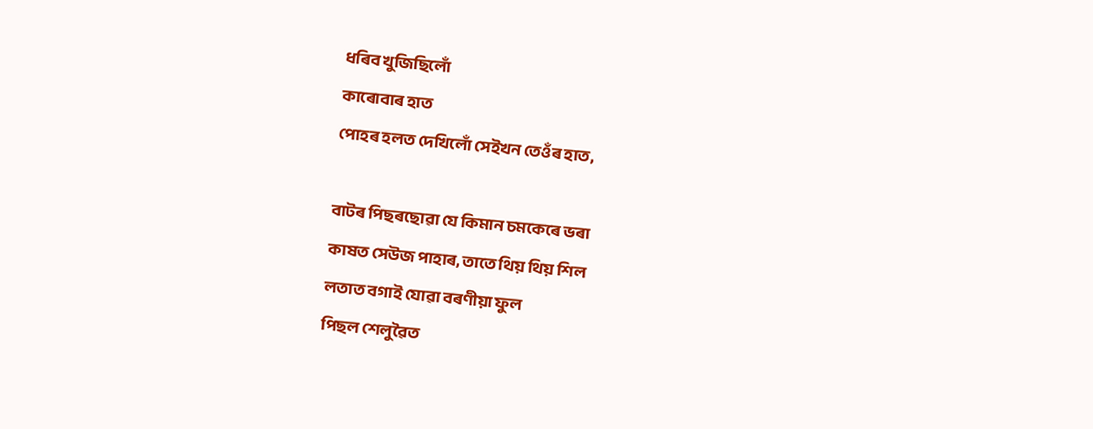ধৰিব খুজিছিলোঁ
কাৰোবাৰ হাত
পোহৰ হলত দেখিলোঁ সেইখন তেওঁৰ হাত,

বাটৰ পিছৰছোৱা যে কিমান চমকেৰে ভৰা
কাষত সেউজ পাহাৰ, তাতে থিয় থিয় শিল
লতাত বগাই যোৱা বৰণীয়া ফুল
পিছল শেলুৱৈত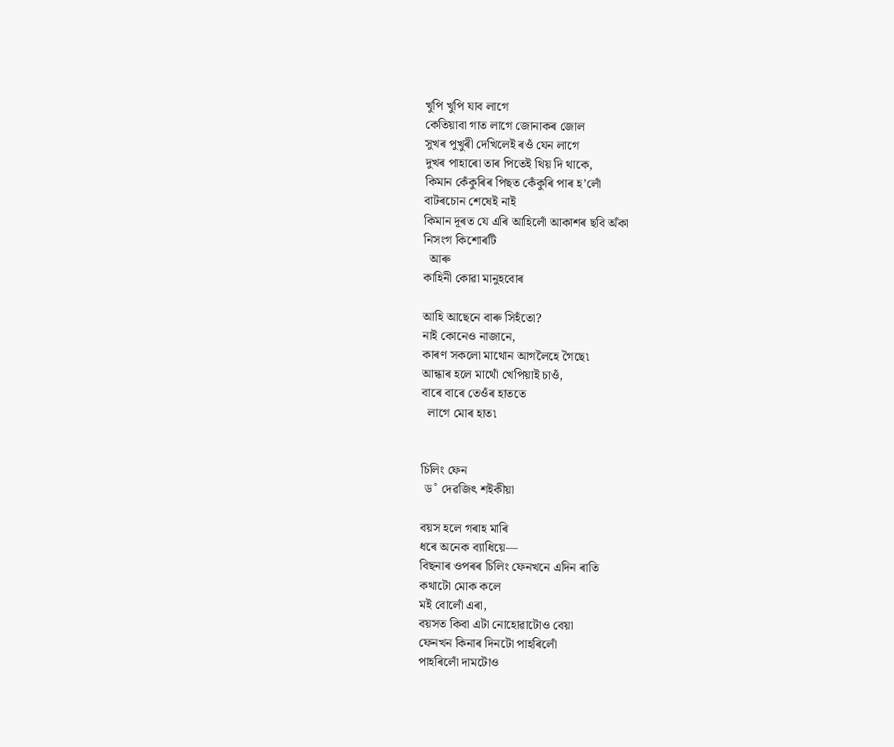খুপি খুপি যাব লাগে
কেতিয়াবা গাত লাগে জোনাকৰ জোল
সুখৰ পুখুৰী দেখিলেই ৰওঁ যেন লাগে
দুখৰ পাহাৰো তাৰ পিতেই থিয় দি থাকে,
কিমান কেঁকুৰিৰ পিছত কেঁকুৰি পাৰ হ’লোঁ
বাটৰচোন শেষেই নাই
কিমান দূৰত যে এৰি আহিলোঁ আকাশৰ ছবি অঁকা
নিসংগ কিশোৰটি
  আৰু
কাহিনী কোৱা মানুহবোৰ

আহি আছেনে বাৰু সিহঁতো?
নাই কোনেও নাজানে,
কাৰণ সকলো মাথোন আগলৈহে গৈছে৷
আন্ধাৰ হলে মাথোঁ খেপিয়াই চাওঁ,
বাৰে বাৰে তেওঁৰ হাততে
  লাগে মোৰ হাত৷


চিলিং ফেন
 ড˚ দেৱজিৎ শইকীয়া

বয়স হলে গৰাহ মাৰি
ধৰে অনেক ব্যাধিয়ে—
বিছনাৰ ওপৰৰ চিলিং ফেনখনে এদিন ৰাতি
কথাটো মোক কলে
মই বোলোঁ এৰা,
বয়সত কিবা এটা নোহোৱাটোও বেয়া
ফেনখন কিনাৰ দিনটো পাহৰিলোঁ
পাহৰিলোঁ দামটোও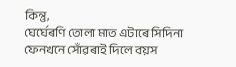কিন্তু,
ঘেৰ্ঘেৰণি তোলা মাত এটাৰে সিদিনা
ফেনখনে সোঁৱৰাই দিলে বয়স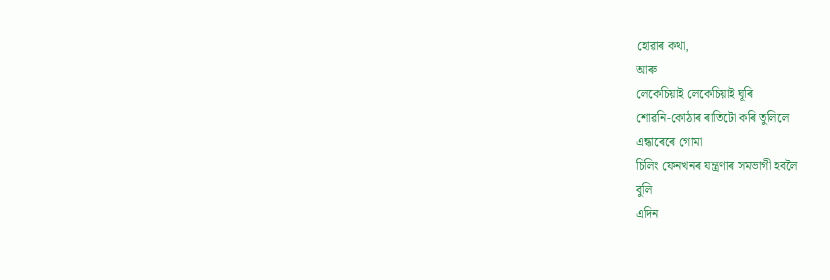হোৱাৰ কথা,
আৰু
লেকেচিয়াই লেকেচিয়াই ঘূৰি
শোৱনি-কোঠাৰ ৰাতিটো কৰি তুলিলে
এন্ধাৰেৰে গোমা
চিলিং ফেনখনৰ যন্ত্ৰণাৰ সমভাগী হবলৈ
বুলি
এদিন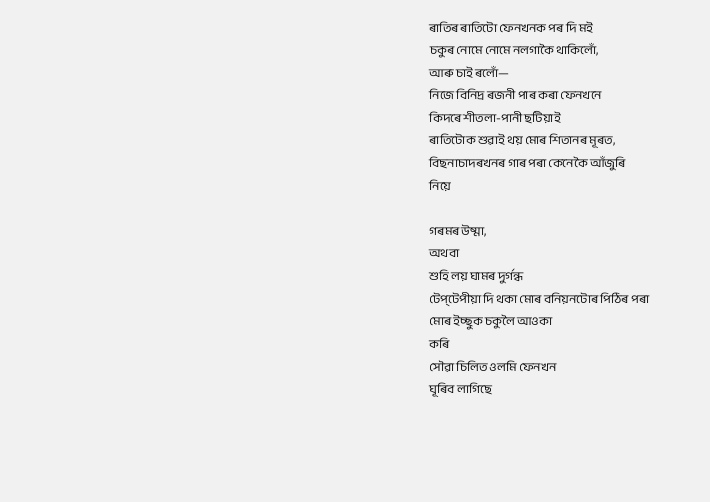ৰাতিৰ ৰাতিটো ফেনখনক পৰ দি মই
চকুৰ নোমে নোমে নলগাকৈ থাকিলোঁ,
আৰু চাই ৰলোঁ—
নিজে বিনিদ্ৰ ৰজনী পাৰ কৰা ফেনখনে
কিদৰে শীতলা-পানী ছটিয়াই
ৰাতিটোক শুৱাই থয় মোৰ শিতানৰ মূৰত,
বিছনাচাদৰখনৰ গাৰ পৰা কেনেকৈ আঁজুৰি
নিয়ে

গৰমৰ উষ্মা,
অথবা
শুহি লয় ঘামৰ দুৰ্গন্ধ
টেপ্‌টেপীয়া দি থকা মোৰ বনিয়নটোৰ পিঠিৰ পৰা
মোৰ ইচ্ছুক চকুলৈ আওকা
কৰি
সৌৱা চিলিত ওলমি ফেনখন
ঘূৰিব লাগিছে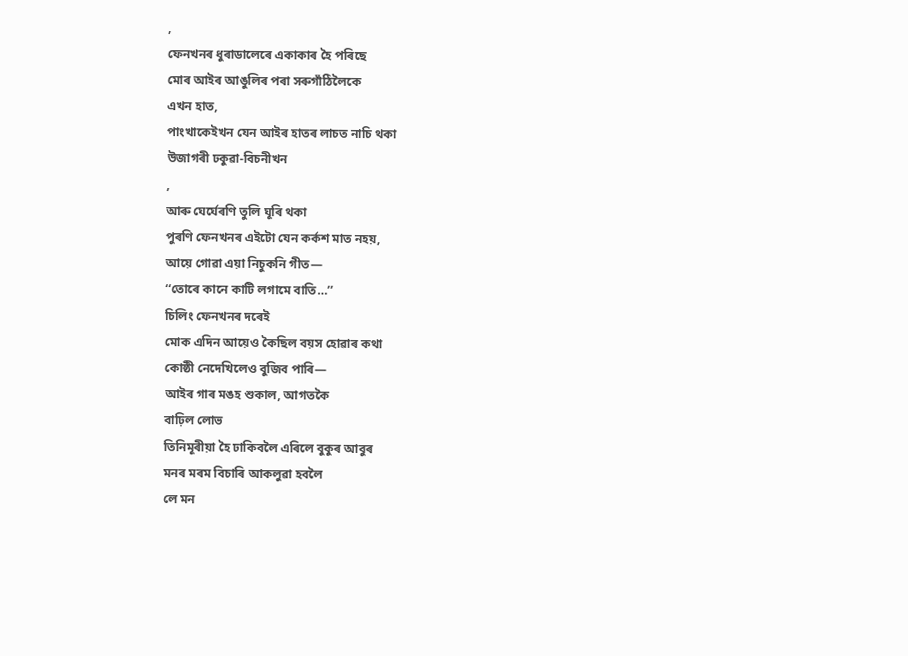,
ফেনখনৰ ধুৰাডালেৰে একাকাৰ হৈ পৰিছে
মোৰ আইৰ আঙুলিৰ পৰা সৰুগাঁঠিলৈকে
এখন হাত,
পাংখাকেইখন যেন আইৰ হাতৰ লাচত নাচি থকা
উজাগৰী ঢকুৱা-বিচনীখন
,
আৰু ঘেৰ্ঘেৰণি তুলি ঘূৰি থকা
পুৰণি ফেনখনৰ এইটো যেন কৰ্কশ মাত নহয়,
আয়ে গোৱা এয়া নিচুকনি গীত—
‘‘তোৰে কানে কাটি লগামে বাতি…’’
চিলিং ফেনখনৰ দৰেই
মোক এদিন আয়েও কৈছিল বয়স হোৱাৰ কথা
কোষ্ঠী নেদেখিলেও বুজিব পাৰি—
আইৰ গাৰ মঙহ শুকাল, আগতকৈ
বাঢ়িল লোভ
তিনিমূৰীয়া হৈ ঢাকিবলৈ এৰিলে বুকুৰ আবুৰ
মনৰ মৰম বিচাৰি আকলুৱা হবলৈ
লে মন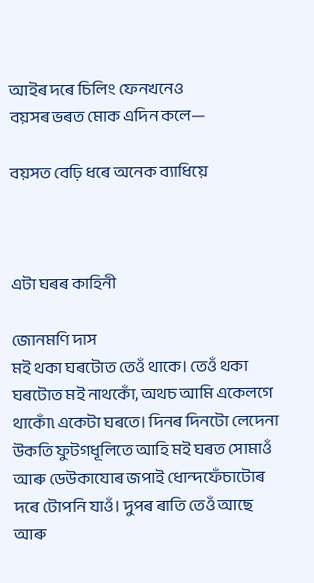আইৰ দৰে চিলিং ফেনখনেও
বয়সৰ ভৰত মোক এদিন কলে—

বয়সত বেঢ়ি ধৰে অনেক ব্যাধিয়ে



এটা ঘৰৰ কাহিনী

জোনমণি‍ দাস
মই থকা ঘৰটোত তেওঁ থাকে। তেওঁ থকা ঘৰটোত মই নাথকোঁ, অথচ আমি একেলগে থাকোঁ৷ একেটা ঘৰতে। দিনৰ দিনটো লেদেনা উকতি ফুটগধূলিতে আহি‍ মই ঘৰত সোমাওঁ আৰু ডেউকাযোৰ জপাই ধোন্দফেঁচাটোৰ দৰে টোপনি যাওঁ। দুপৰ ৰাতি তেওঁ আছে আৰু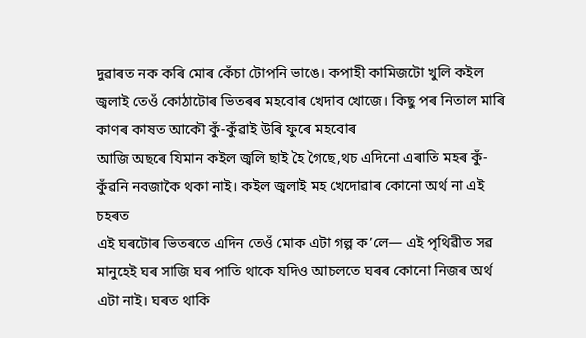দুৱাৰত নক কৰি মোৰ কেঁচা টোপনি ভাঙে। কপাহী কামিজটো খুলি কইল জ্বলাই তেওঁ কোঠাটোৰ ভিতৰৰ মহবোৰ খেদাব খোজে‍। কিছু পৰ নিতাল মাৰি কাণৰ কাষত আকৌ কুঁ-কুঁৱাই উৰি ফুৰে মহবোৰ
আজি অছৰে‍ যিমান কইল জ্বলি ছাই হৈ গৈছে,থচ এদিনো এৰাতি মহৰ কুঁ-কুঁৱনি নবজাকৈ থকা নাই। কইল জ্বলাই মহ খেদোৱাৰ কোনো অৰ্থ না এই চহৰত
এই ঘৰটোৰ ভিতৰতে এদিন তেওঁ মোক এটা গল্প ক’লে— এই পৃথিৱীত সৱ মানুহেই ঘৰ সাজি ঘৰ পাতি থাকে যদিও আচলতে ঘৰৰ কোনো নিজৰ অৰ্থ এটা নাই। ঘৰত থাকি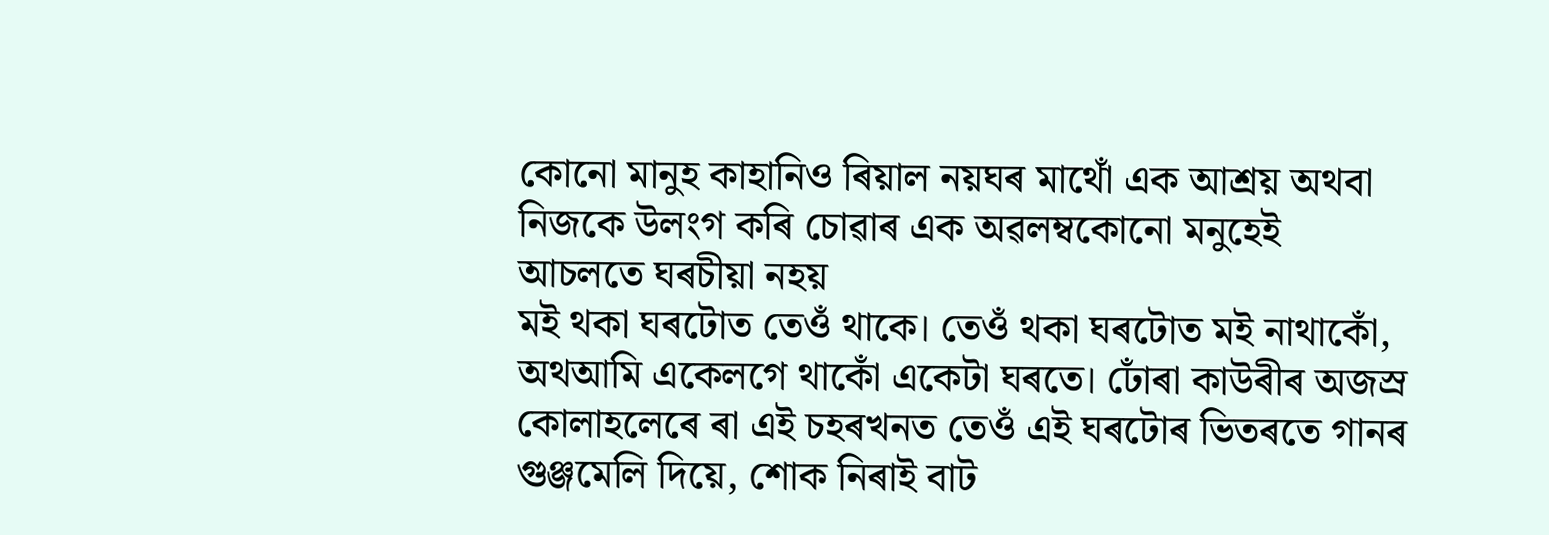কোনো মানুহ কাহানিও ৰিয়াল নয়ঘৰ মাথোঁ এক আশ্রয় অথবা নিজকে উলংগ কৰি চোৱাৰ এক অৱলম্বকোনো মনুহেই আচলতে ঘৰচীয়া নহয়
মই থকা ঘৰটোত তেওঁ থাকে। তেওঁ থকা ঘৰটোত মই নাথাকোঁ, অথআমি একেলগে থাকোঁ একেটা ঘৰতে। ঢোঁৰা কাউৰীৰ অজস্ৰ কোলাহলেৰে‍ ৰা এই চহৰখনত তেওঁ এই ঘৰটোৰ ভিতৰতে গানৰ গুঞ্জমেলি দিয়ে, শোক নিৰাই বাট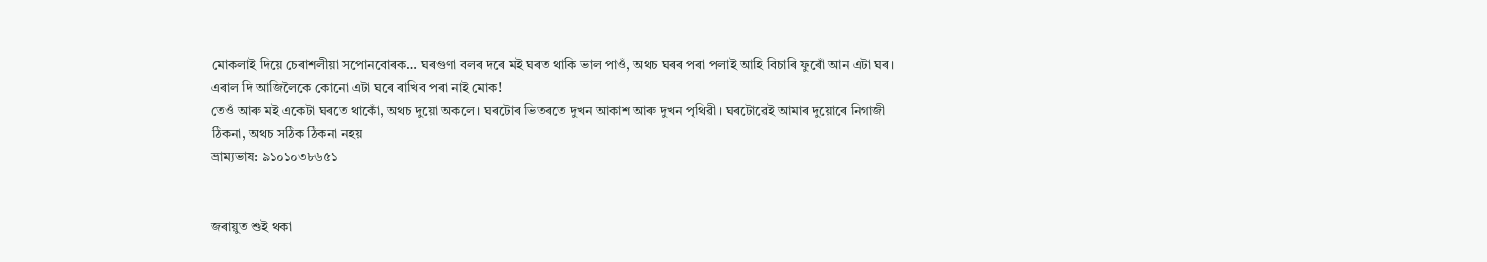মোকলাই দিয়ে চেৰাশলীয়া সপোনবোৰক… ঘৰগুণা বলৰ দৰে মই ঘৰত থাকি ভাল পাওঁ, অথচ ঘৰৰ পৰা পলাই আহি বিচাৰি ফুৰোঁ আন এটা ঘৰ। এৰাল দি আজিলৈকে কোনো এটা ঘৰে ৰাখিব পৰা নাই মোক!
তেওঁ আৰু মই একেটা ঘৰতে থাকোঁ, অথচ দুয়ো অকলে। ঘৰটোৰ ভিতৰতে দুখন আকাশ আৰু দুখন পৃথিৱী। ঘৰটোৱেই আমাৰ দুয়োৰে‍ নিগাজী ঠিকনা, অথচ সঠিক ঠিকনা নহয়
ভ্ৰাম্যভাষ: ৯১০১০৩৮৬৫১


জৰায়ুত শুই থকা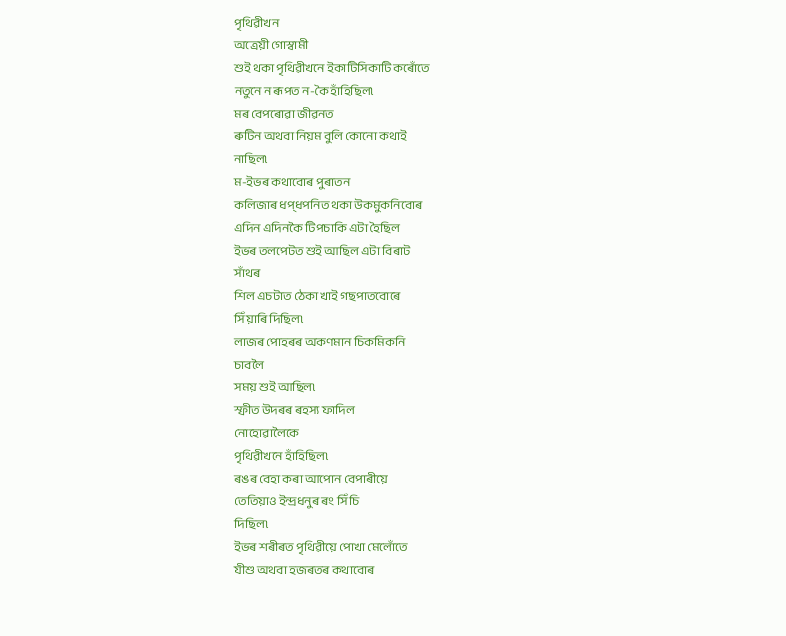পৃথিৱীখন
অত্ৰেয়ী গোস্বামী
শুই থকা পৃথিৱীখনে ইকাটিসিকাটি কৰোঁতে
নতুনে ন ৰূপত ন-কৈ হাঁহিছিল৷
মৰ বেপৰোৱা জীৱনত
ৰুটিন অথবা নিয়ম বুলি কোনো কথাই
নাছিল৷
ম-ইভৰ কথাবোৰ পুৰাতন
কলিজাৰ ধপ্‌ধপনিত থকা উকমুকনিবোৰ
এদিন এদিনকৈ টিপচাকি এটা হৈছিল
ইভৰ তলপেটত শুই আছিল এটা বিৰাট
সাঁথৰ
শিল এচটাত ঠেকা খাই গছপাতবোৰে
সিঁয়াৰি দিছিল৷
লাজৰ পোহৰৰ অকণমান চিকমিকনি
চাবলৈ
সময় শুই আছিল৷
স্ফীত উদৰৰ ৰহস্য ফাদিল
নোহোৱালৈকে
পৃথিৱীখনে হাঁহিছিল৷
ৰঙৰ বেহা কৰা আপোন বেপাৰীয়ে
তেতিয়াও ইন্দ্ৰধনুৰ ৰং সিঁচি
দিছিল৷
ইভৰ শৰীৰত পৃথিৱীয়ে পোখা মেলোঁতে
যীশু অথবা হজৰতৰ কথাবোৰ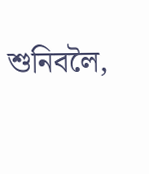শুনিবলৈ,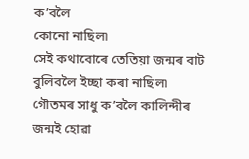ক’বলৈ
কোনো নাছিল৷
সেই কথাবোৰে তেতিয়া জন্মৰ বাট
বুলিবলৈ ইচ্ছা কৰা নাছিল৷
গৌতমৰ সাধু ক’বলৈ কালিন্দীৰ
জন্মই হোৱা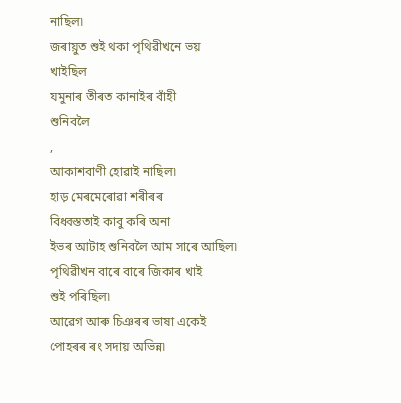নাছিল৷
জৰায়ুত শুই থকা পৃথিৱীখনে ভয়
খাইছিল
যমুনাৰ তীৰত কানাইৰ বাঁহী
শুনিবলৈ
,
আকাশবাণী হোৱাই নাছিল৷
হাড় মেৰমেৰোৱা শৰীৰৰ
বিধ্বস্ততাই কাবু কৰি অনা
ইভৰ আটাহ শুনিবলৈ আম সাৰে আছিল৷
পৃথিৱীখন বাৰে বাৰে জিকাৰ খাই
শুই পৰিছিল৷
আৱেগ আৰু চিঞৰৰ ভাষা একেই
পোহৰৰ ৰং সদায় অভিন্ন৷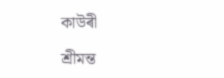কাউৰী

শ্ৰীমন্ত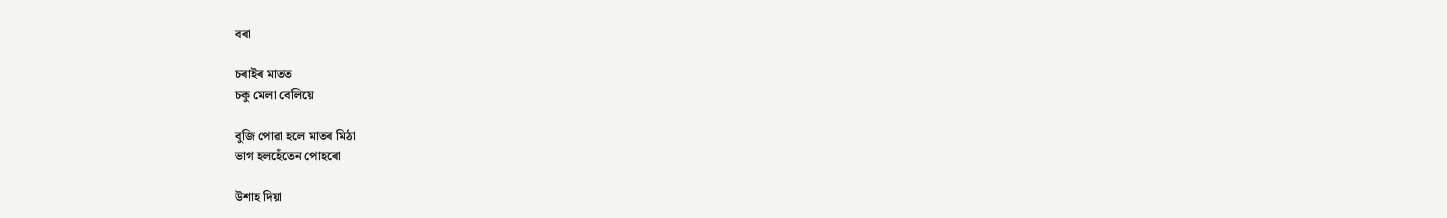বৰা

চৰাইৰ মাতত
চকু মেলা বেলিয়ে

বুজি পোৱা হলে মাতৰ মিঠা
ভাগ হলহেঁতেন পোহৰো

উশাহ দিয়া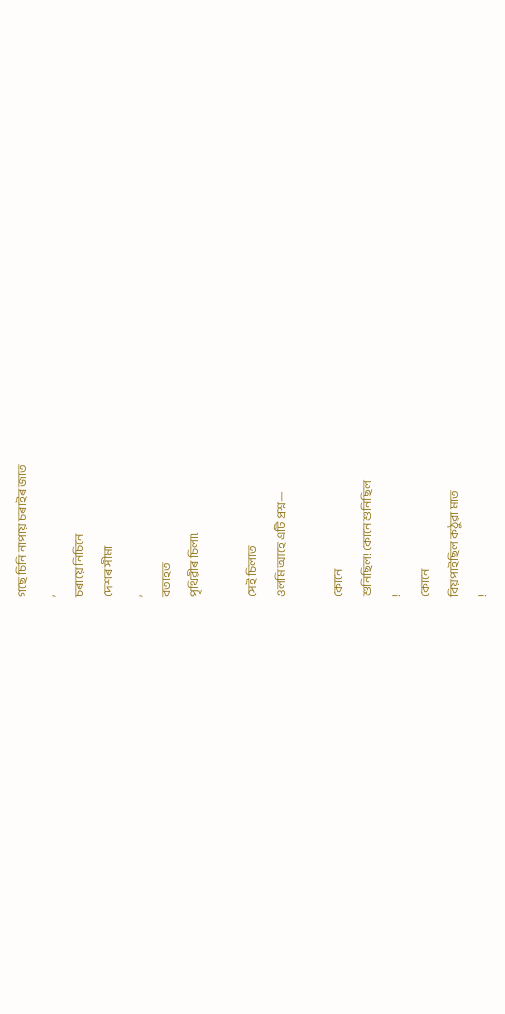গছে চিনি নাপায় চৰাইৰ জাত
,
চৰায়ে নিচিনে
দেশৰ সীমা
,
বতাহত
পৃথিৱীৰ চিলা৷

সেই চিলাত
ওলমি আহে এটি প্ৰশ্ন—

কোনে
শুনিছিল! কোনে শুনিছিল
!
কোনে
বিয়পাইছিল কঠুৱা মাত
!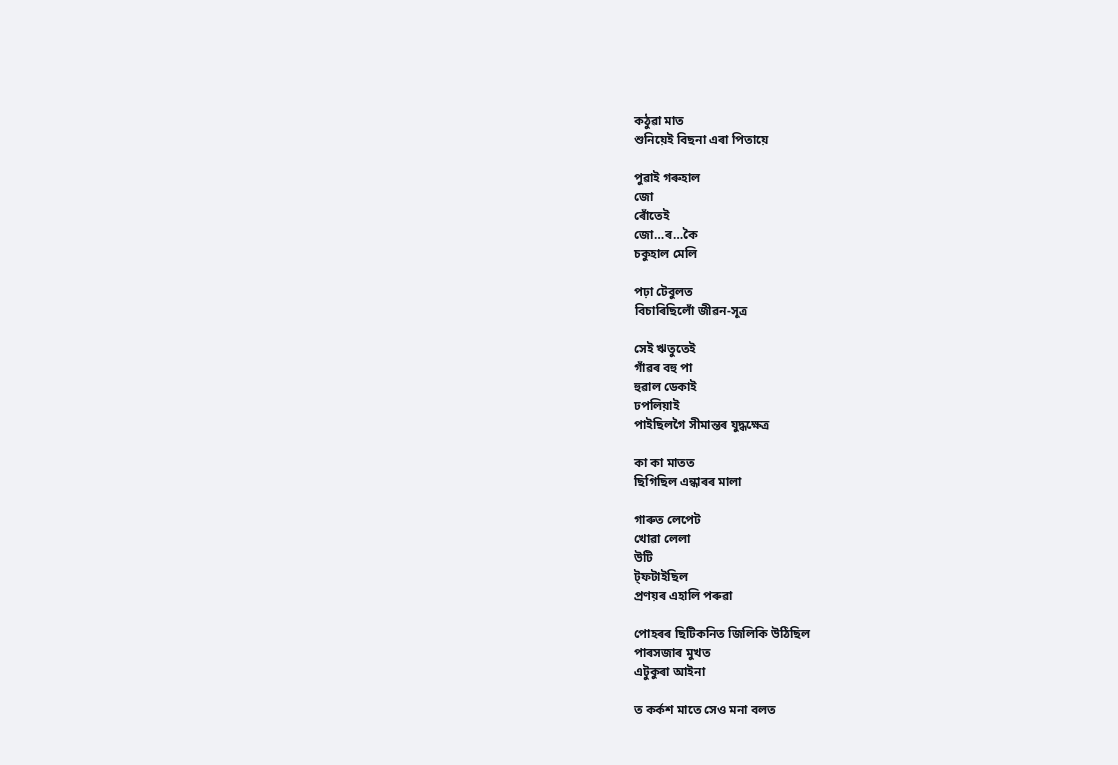কঠুৱা মাত
শুনিয়েই বিছনা এৰা পিতায়ে

পুৱাই গৰুহাল
জো
ৰোঁতেই
জো…ৰ…কৈ
চকুহাল মেলি

পঢ়া টেবুলত
বিচাৰিছিলোঁ জীৱন-সূত্ৰ

সেই ঋতুতেই
গাঁৱৰ বহু পা
হুৱাল ডেকাই
ঢপলিয়াই
পাইছিলগৈ সীমান্তৰ যুদ্ধক্ষেত্ৰ

কা কা মাতত
ছিগিছিল এন্ধাৰৰ মালা

গাৰুত লেপেট
খোৱা লেলা
উটি
ট্‌ফটাইছিল
প্ৰণয়ৰ এহালি পৰুৱা

পোহৰৰ ছিটিকনিত জিলিকি উঠিছিল
পাৰসজাৰ মুখত
এটুকুৰা আইনা

ত কৰ্কশ মাতে সেও মনা বলত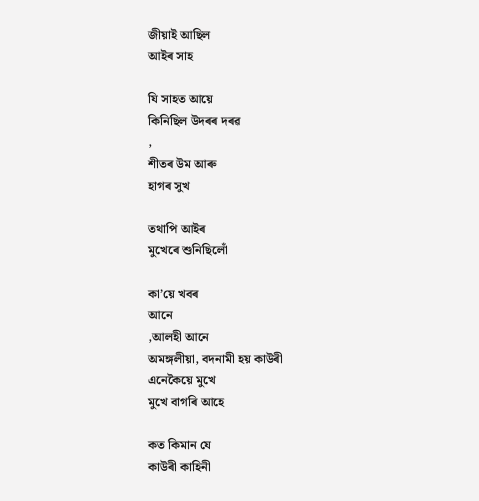জীয়াই আছিল
আইৰ সাহ

যি সাহত আয়ে
কিনিছিল উদৰৰ দৰৱ
,
শীতৰ উম আৰু
হাগৰ সুখ

তথাপি আইৰ
মুখেৰে শুনিছিলোঁ

কা’য়ে খবৰ
আনে
,আলহী আনে
অমঙ্গলীয়া, বদনামী হয় কাউৰী
এনেকৈয়ে মুখে
মুখে বাগৰি আহে

কত কিমান যে
কাউৰী কাহিনী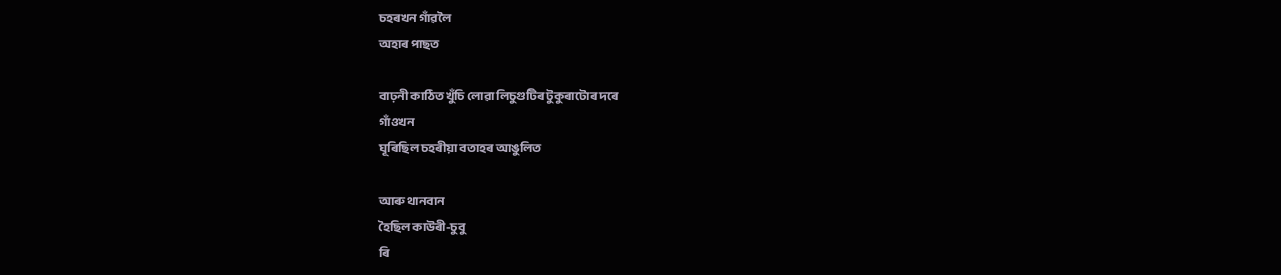চহৰখন গাঁৱলৈ
অহাৰ পাছত

বাঢ়নী কাঠিত খুঁচি লোৱা লিচুগুটিৰ টুকুৰাটোৰ দৰে
গাঁওখন
ঘূৰিছিল চহৰীয়া বতাহৰ আঙুলিত

আৰু থানবান
হৈছিল কাউৰী-চুবু
ৰি‍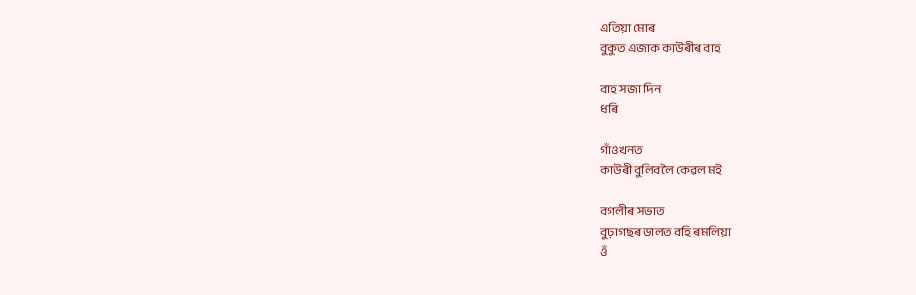এতিয়া মোৰ
বুকুত এজাক কাউৰীৰ বাহ

বাহ সজা দিন
ধৰি

গাঁওখনত
কাউৰী বুলিবলৈ কেৱল মই

বগলীৰ সভাত
বুঢ়াগছৰ ডালত বহি ৰমলিয়া
ওঁ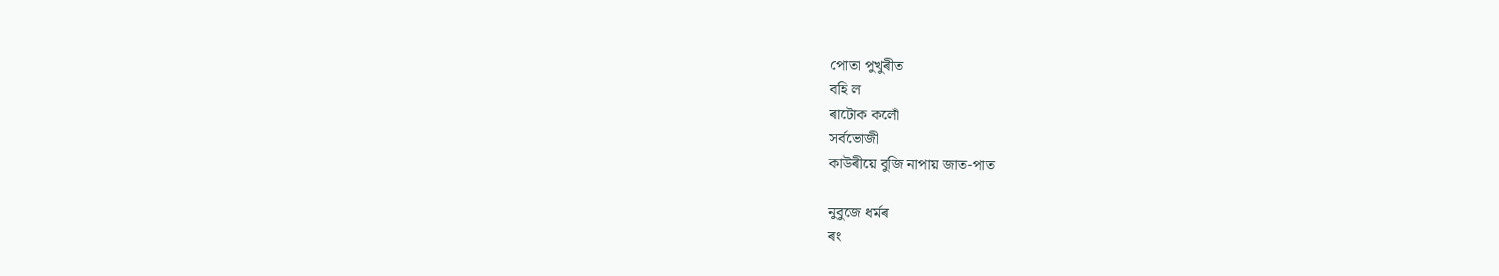পোতা পুখুৰীত
বহি ল
ৰাটোক কলোঁ
সৰ্বভোজী
কাউৰীয়ে বুজি নাপায় জাত-পাত

নুবুজে ধৰ্মৰ
ৰং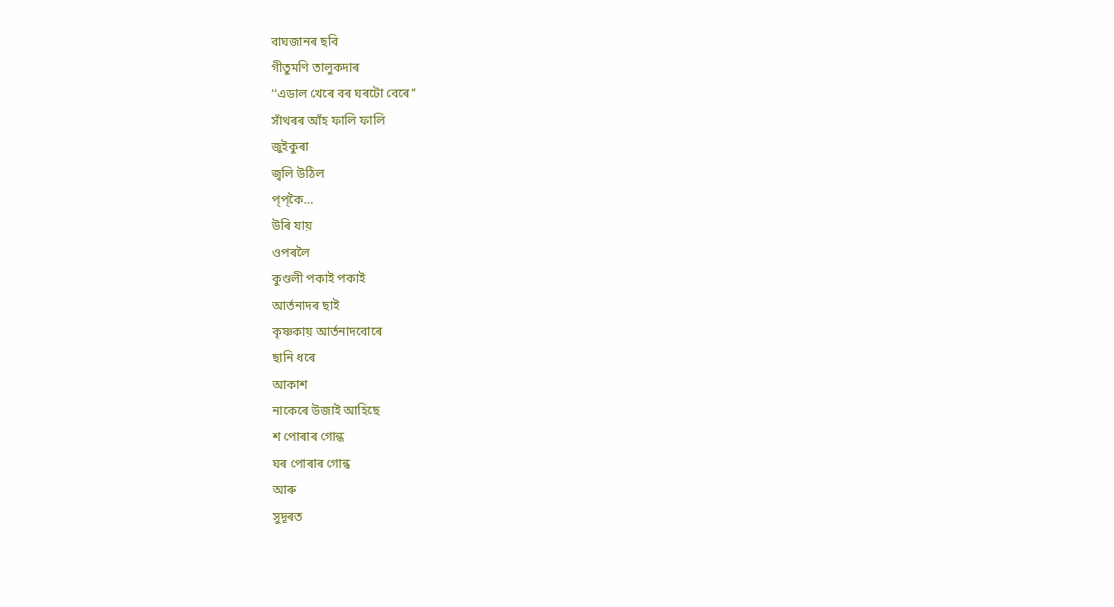বাঘজানৰ ছবি
গীতুমণি তালুকদাৰ
‘‘এডাল খেৰে বৰ ঘৰটো বেৰে’’
সাঁথৰৰ আঁহ ফালি ফালি
জুইকুৰা
জ্বলি উঠিল
প্‌প্‌কৈ…
উৰি যায়
ওপৰলৈ
কুণ্ডলী পকাই পকাই
আৰ্তনাদৰ ছাই
কৃষ্ণকায় আৰ্তনাদবোৰে
ছানি ধৰে
আকাশ
নাকেৰে উজাই আহিছে
শ পোৰাৰ গোন্ধ
ঘৰ পোৰাৰ গোন্ধ
আৰু
সুদূৰত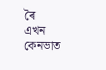ৰৈ
এখন কেনভাত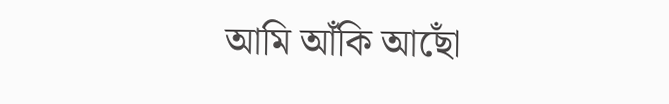আমি আঁকি আছোঁ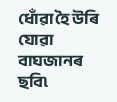ধোঁৱা হৈ উৰি যোৱা
বাঘজানৰ ছবি৷